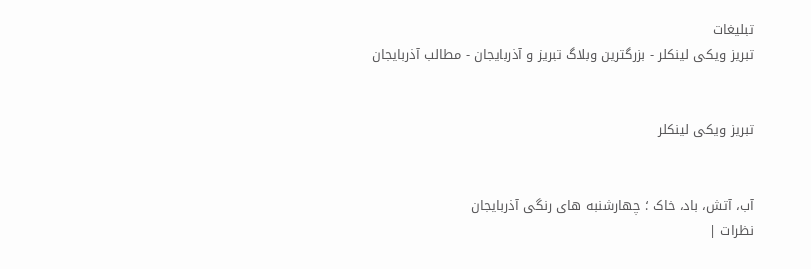تبلیغات
تبریز ویکی لینکلر - بزرگترین وبلاگ تبریز و آذربایجان - مطالب آذربایجان


تبریز ویکی لینکلر


آب، آتش، باد، خاک ؛ چهارشنبه های رنگی آذربایجان
نظرات |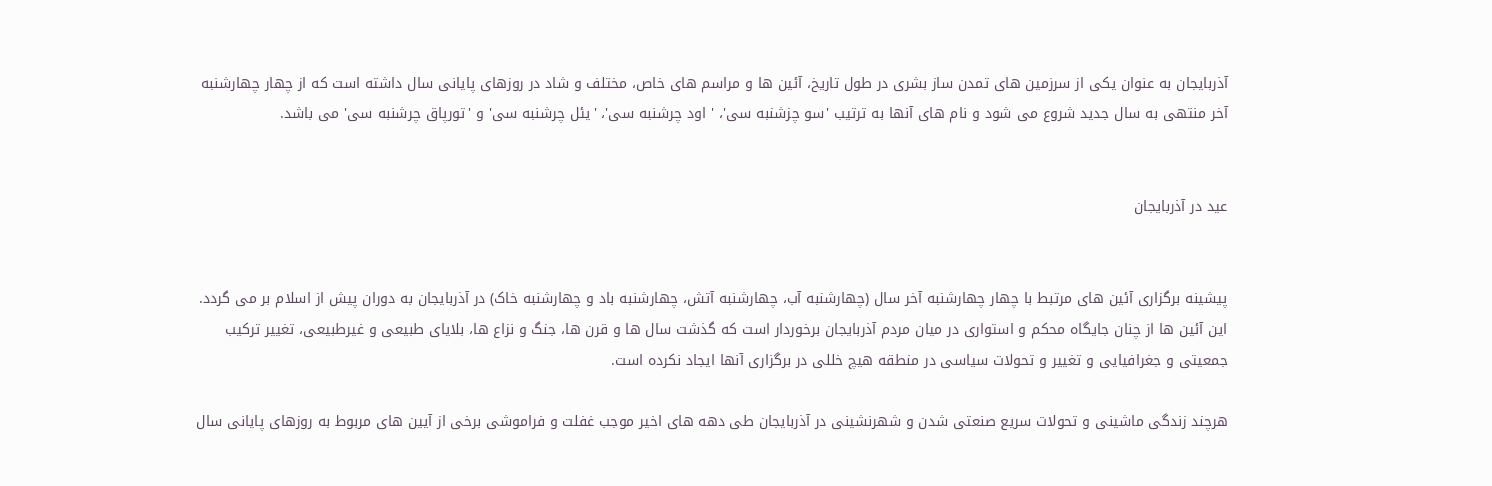آذربایجان به عنوان یکی از سرزمین های تمدن ساز بشری در طول تاریخ، آئین ها و مراسم های خاص، مختلف و شاد در روزهای پایانی سال داشته است که از چهار چهارشنبه آخر منتهی به سال جدید شروع می شود و نام های آنها به ترتیب 'سو چزشنبه سی'، ' اود چرشنبه سی'، 'یئل چرشنبه سی' و 'تورپاق چرشنبه سی' می باشد.


عید در آذربایجان


پیشینه برگزاری آئین های مرتبط با چهار چهارشنبه آخر سال (چهارشنبه آب، چهارشنبه آتش، چهارشنبه باد و چهارشنبه خاک) در آذربایجان به دوران پیش از اسلام بر می گردد.
این آئین ها از چنان جایگاه محکم و استواری در میان مردم آذربایجان برخوردار است که گذشت سال ها و قرن ها، جنگ و نزاع ها، بلایای طبیعی و غیرطبیعی، تغییر ترکیب جمعیتی و جغرافیایی و تغییر و تحولات سیاسی در منطقه هیچ خللی در برگزاری آنها ایجاد نکرده است.

هرچند زندگی ماشینی و تحولات سریع صنعتی شدن و شهرنشینی در آذربایجان طی دهه های اخیر موجب غفلت و فراموشی برخی از آیین های مربوط به روزهای پایانی سال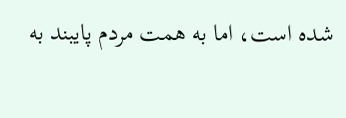شده است، اما به همت مردم پایبند به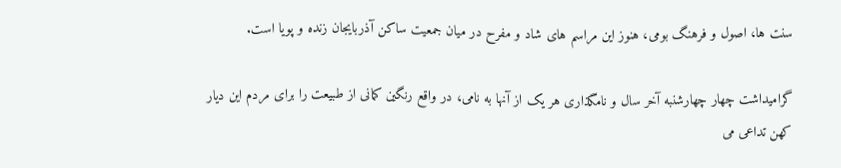سنت ها، اصول و فرهنگ بومی، هنوز این مراسم های شاد و مفرح در میان جمعیت ساکن آذربایجان زنده و پویا است.

گرامیداشت چهار چهارشنبه آخر سال و نامگذاری هر یک از آنها به نامی، در واقع رنگین کمانی از طبیعت را برای مردم این دیار کهن تداعی می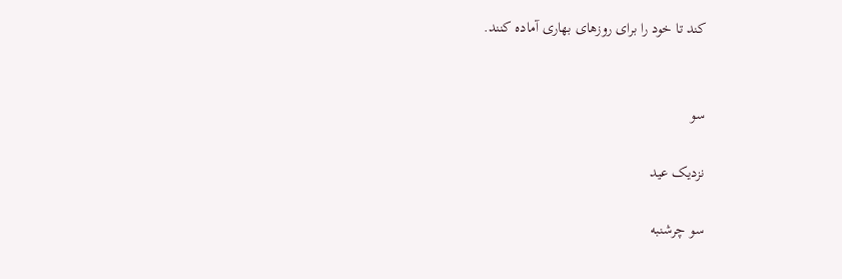کند تا خود را برای روزهای بهاری آماده کنند.


سو

نزدیک عید

سو چرشنبه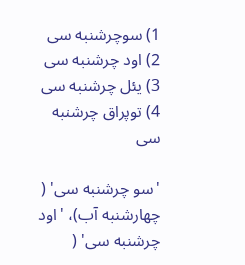1) سوچرشنبه سی
2) اود چرشنبه سی
3) یئل چرشنبه سی
4) توپراق چرشنبه سی

'سو چرشنبه سی' ( چهارشنبه آب)، 'اود چرشنبه سی' (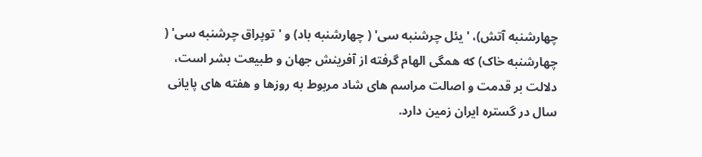چهارشنبه آتش)، ' یئل چرشنبه سی' ( چهارشنبه باد) و ' توپراق چرشنبه سی' ( چهارشنبه خاک) که همگی الهام گرفته از آفرینش جهان و طبیعت بشر است، دلالت بر قدمت و اصالت مراسم های شاد مربوط به روزها و هفته های پایانی سال در گستره ایران زمین دارد.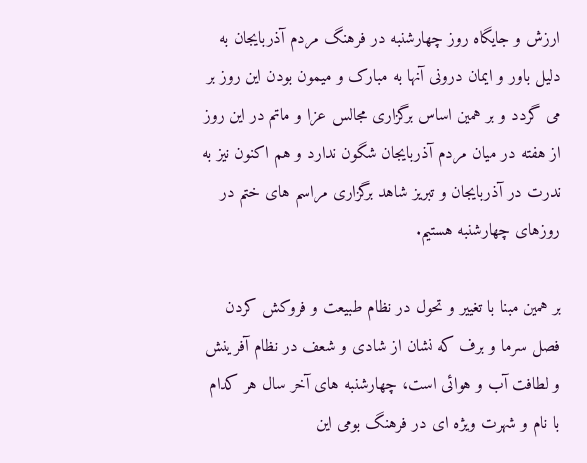ارزش و جایگاه روز چهارشنبه در فرهنگ مردم آذربایجان به دلیل باور و ایمان درونی آنها به مبارک و میمون بودن این روز بر می گردد و بر همین اساس برگزاری مجالس عزا و ماتم در این روز از هفته در میان مردم آذربایجان شگون ندارد و هم اکنون نیز به ندرت در آذربایجان و تبریز شاهد برگزاری مراسم های ختم در روزهای چهارشنبه هستیم.

بر همین مبنا با تغییر و تحول در نظام طبیعت و فروکش کردن فصل سرما و برف که نشان از شادی و شعف در نظام آفرینش و لطافت آب و هوائی است، چهارشنبه های آخر سال هر کدام با نام و شهرت ویژه ای در فرهنگ بومی این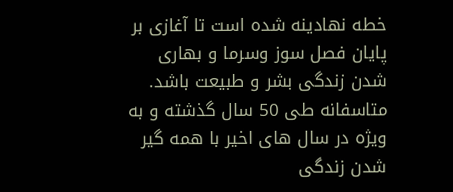خطه نهادینه شده است تا آغازی بر پایان فصل سوز وسرما و بهاری شدن زندگی بشر و طبیعت باشد.
متاسفانه طی 50 سال گذشته و به ویژه در سال های اخیر با همه گیر شدن زندگی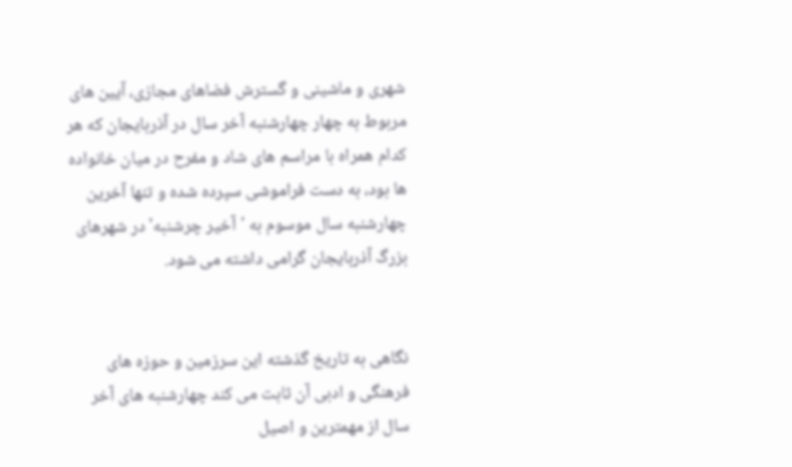شهری و ماشینی و گسترش فضاهای مجازی، آیین های مربوط به چهار چهارشنبه آخر سال در آذربایجان که هر کدام همراه با مراسم های شاد و مفرح در میان خانواده ها بود، به دست فراموشی سپرده شده و تنها آخرین چهارشنبه سال موسوم به 'آخیر چرشنبه' در شهرهای بزرگ آذربایجان گرامی داشته می شود.


نگاهی به تاریخ گذشته این سرزمین و حوزه های فرهنگی و ادبی آن ثابت می کند چهارشنبه های آخر سال از مهمترین و اصیل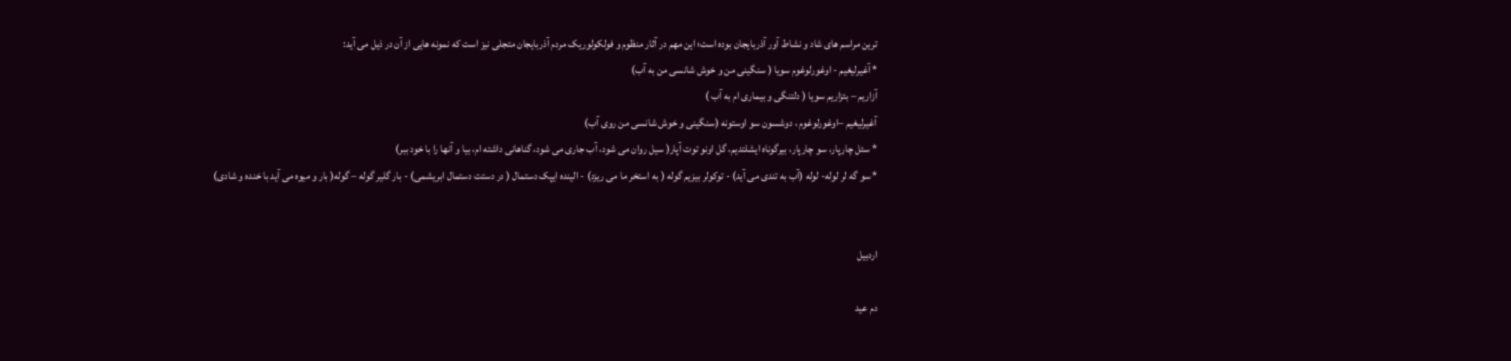ترین مراسم های شاد و نشاط آور آذربایجان بوده است؛ این مهم در آثار منظوم و فولکولوریک مردم آذربایجان متجلی نیز است که نمونه هایی از آن در ذیل می آید:
* آغیرلیغیم - اوغورلوغوم سویا ( سنگینی من و خوش شانسی من به آب)
آزاریم – بئزاریم سویا ( دلتنگی و بیماری ام به آب )
آغیرلیغیم –اوغورلوغوم ، دوشسون سو اوستونه (سنگینی و خوش شانسی من روی آب)
* سئل چارپار، سو چارپار، بیرگوناه ایشلتدیم، گل اونو توت آپار( سیل روان می شود، آب جاری می شود، گناهانی داشته ام، بیا و آنها را با خود ببر)
* سو گه لر لوله- لوله (آب به تندی می آید) - توکولر بیزیم گوله ( به استخر ما می ریزد) - الینده ایپک دستمال ( در دستت دستمال ابریشمی) - بار گلیر گوله – گوله( بار و میوه می آید با خنده و شادی)


اردبیل

دم عید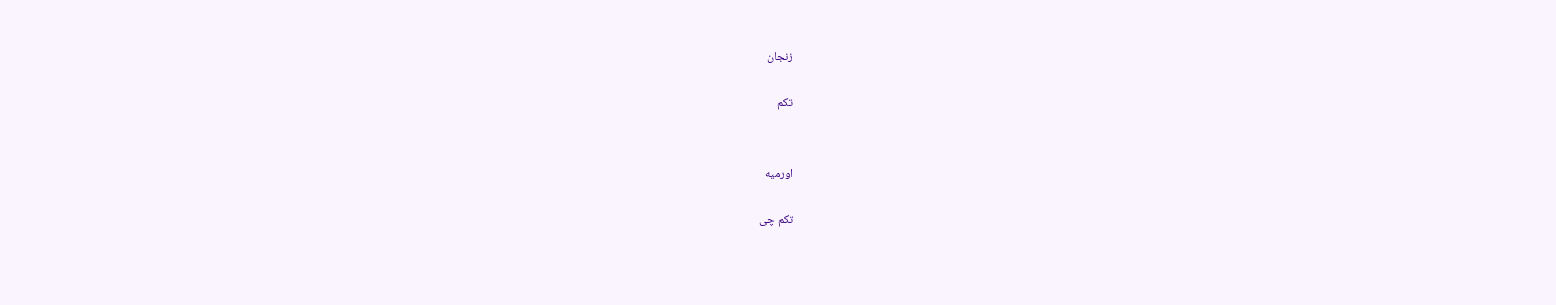زنجان

تکم


اورمیه

تکم چی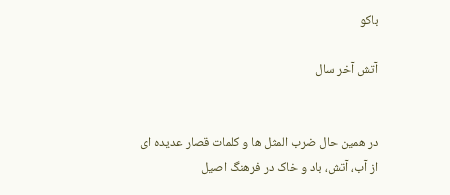باکو

آتش آخر سال


در همین حال ضرب المثل ها و کلمات قصار عدیده ای از آب، آتش، باد و خاک در فرهنگ اصیل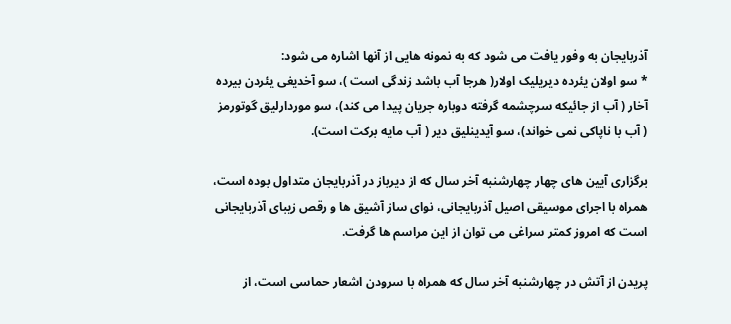آذربایجان به وفور یافت می شود که به نمونه هایی از آنها اشاره می شود:
* سو اولان یئرده دیریلیک اولار( هرجا آب باشد زندگی است )، سو آخدیغی یئردن بیرده آخار ( آب از جائیکه سرچشمه گرفته دوباره جریان پیدا می کند)، سو موردارلیق گوتورمز ( آب با ناپاکی نمی خواند)، سو آیدینلیق دیر ( آب مایه برکت است).

برگزاری آیین های چهار چهارشنبه آخر سال که از دیرباز در آذربایجان متداول بوده است، همراه با اجرای موسیقی اصیل آذربایجانی، نوای ساز آشیق ها و رقص زیبای آذربایجانی است که امروز کمتر سراغی می توان از این مراسم ها گرفت.

پریدن از آتش در چهارشنبه آخر سال که همراه با سرودن اشعار حماسی است، از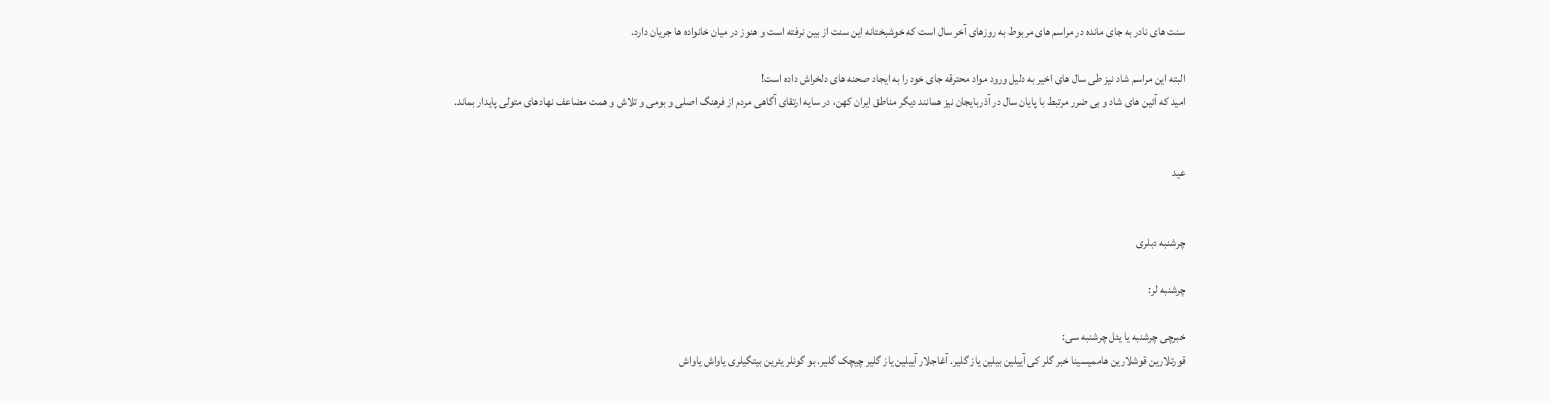سنت های نادر به جای مانده در مراسم های مربوط به روزهای آخر سال است که خوشبختانه این سنت از بین نرفته است و هنوز در میان خانواده ها جریان دارد.

البته این مراسم شاد نیز طی سال های اخیر به دلیل ورود مواد محترقه جای خود را به ایجاد صحنه های دلخراش داده است!
امید که آئین های شاد و بی ضرر مرتبط با پایان سال در آذربایجان نیز همانند دیگر مناطق ایران کهن، در سایه ارتقای آگاهی مردم از فرهنگ اصلی و بومی و تلاش و همت مضاعف نهادهای متولی پایدار بماند.


عید


چرشنبه دبلری

چرشنبه لر:

خبرچی چرشنبه یا یئل چرشنبه سی:
قورتلارین قوشلارین هاممیسینا خبر گلر کی آییلین بیلین یاز گلیر. آغاجلار آییلین یاز گلیر چیچک گلیر. بو گونلر یئرین بیتگیلری یاواش یاواش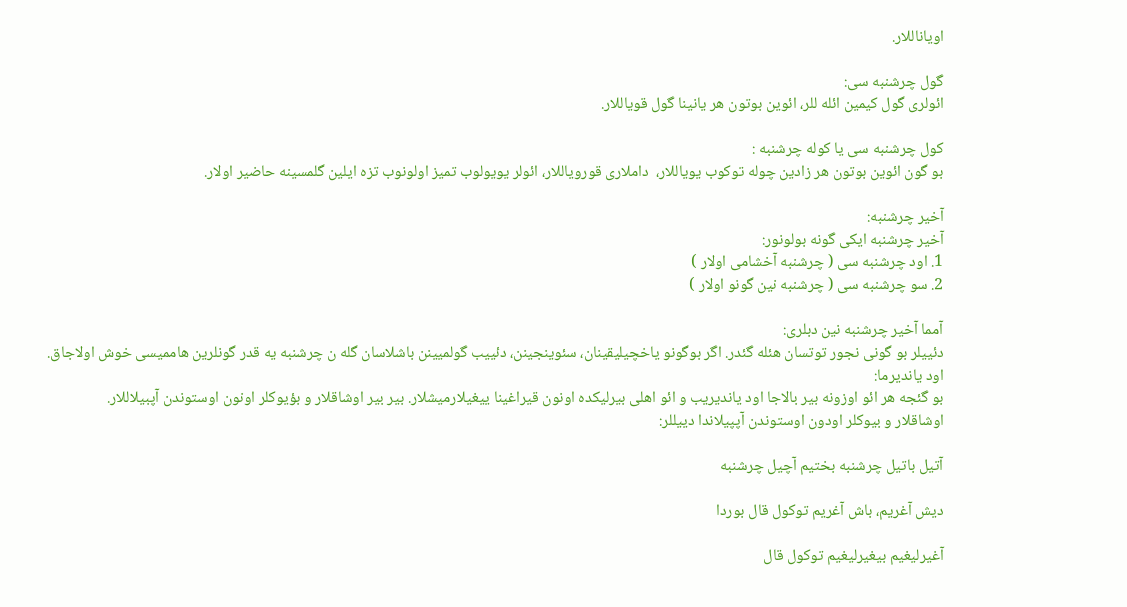اویاناللار.

گول چرشنبه سی:
ائولری گول کیمین ائله للر، ائوین بوتون هر یانینا گول قویاللار.

کول چرشنبه سی یا کوله چرشنبه :
بو گون ائوین بوتون هر زادین چوله توکوب یویاللار،  داملاری قورویاللار، ائولر یویولوب تمیز اولونوب تزه ایلین گلمسینه حاضیر اولار.

آخیر چرشنبه:
آخیر چرشنبه ایکی گونه بولونور:
1. اود چرشنبه سی ( چرشنبه آخشامی اولار )
2. سو چرشنبه سی ( چرشنبه نین گونو اولار )

آمما آخیر چرشنبه نین دبلری:
دئییلر بو گونی نجور توتسان هئله گئدر. اگر بوگونو یاخچیلیقینان، سئوینجینن، دئییب گولمیینن باشلاسان گله ن چرشنبه یه قدر گونلرین هاممیسی خوش اولاجاق.
اود یاندیرما:
بو گئجه هر ائو اوزونه بیر بالاجا اود یاندیریب و ائو اهلی بیرلیکده اونون قیراغینا ییغیلارمیشلار. بیر بیر اوشاقلار و بؤیوکلر اونون اوستوندن آپبیلاللار.
اوشاقلار و بیوکلر اودون اوستوندن آپپیلاندا دییللر:

آتیل باتیل چرشنبه بختیم آچیل چرشنبه

دیش آغریم، باش آغریم توکول قال بوردا

آغیرلیغیم بیغیرلیغیم توکول قال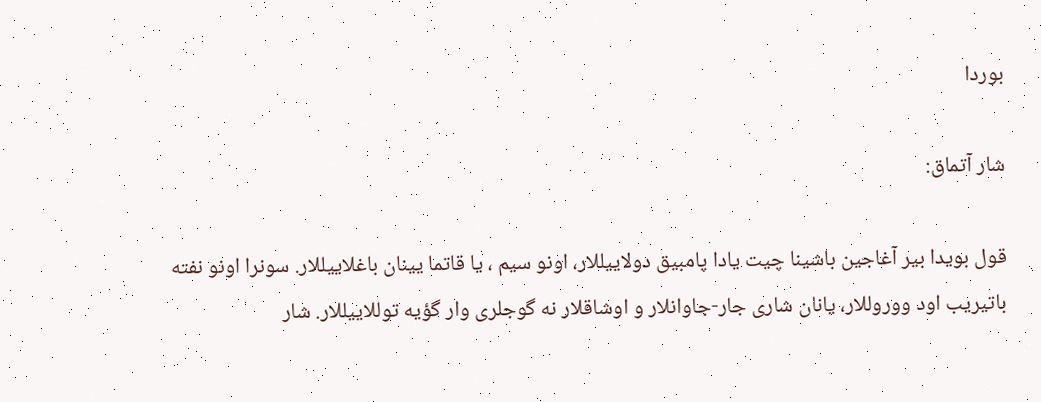بوردا

شار آتماق:

قول بویدا بیر آغاجین باشینا چیت یادا پامبیق دولاییللار، اونو سیم ، یا قاتما یینان باغلاییللار. سونرا اونو نفته باتیریب اود ووروللار، یانان شاری جار-جاوانلار و اوشاقلار نه گوجلری وار گؤیه توللاییللار. شار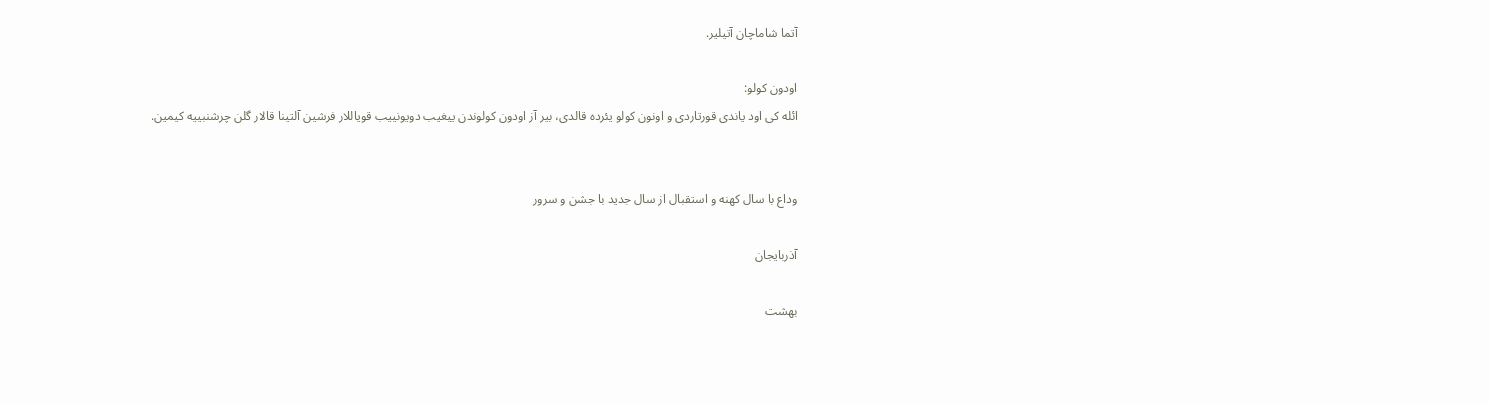آتما شاماچان آتیلیر.

اودون کولو:
ائله کی اود یاندی قورتاردی و اونون کولو یئرده قالدی، بیر آز اودون کولوندن ییغیب دویونییب قویاللار فرشین آلتینا قالار گلن چرشنبییه کیمین.


وداع با سال کهنه و استقبال از سال جدید با جشن و سرور

آذربایجان

بهشت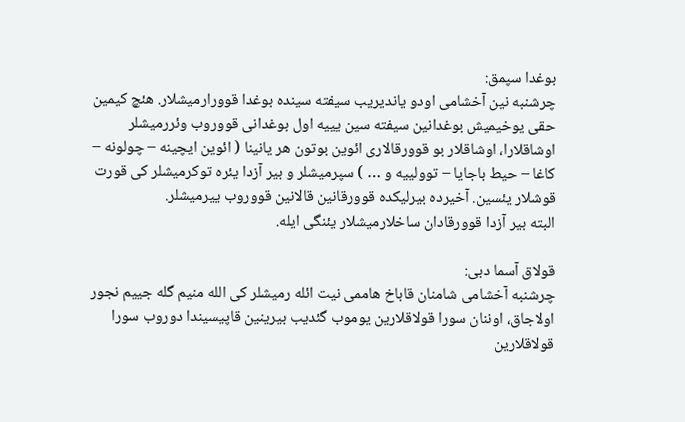بوغدا سپمق:
چرشنبه نین آخشامی اودو یاندیریب سیفته سینده بوغدا قوورارمیشلار. هئچ کیمین حقی یوخیمیش بوغدانین سیفته سین یییه اول بوغدانی قووروب وئررمیشلر اوشاقلارا، اوشاقلار بو قوورقالاری ائوین بوتون هر یانینا ( ائوین ایچینه – چولونه – کاغا – حیط باجایا – توولییه و … ) سپرمیشلر و بیر آزدا یئره توکرمیشلر کی قورت قوشلار یئسین. آخیرده بیرلیکده قوورقانین قالانین قووروب ییرمیشلر.
البته بیر آزدا قوورقادان ساخلارمیشلار یئنگی ایله.

قولاق آسما دبی:
چرشنبه آخشامی شامنان قاباخ هاممی نیت ائله رمیشلر کی الله منیم گله جییم نجور اولاجاق، اوننان سورا قولاقلارین یوموب گئدیب بیرینین قاپیسیندا دوروب سورا قولاقلارین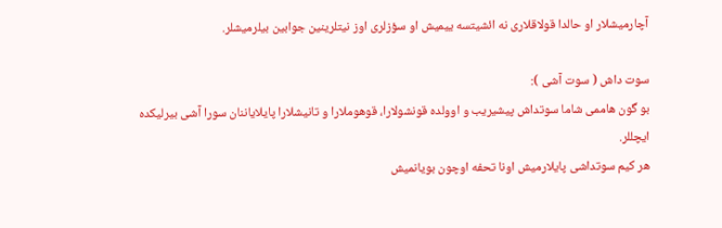آچارمیشلار او حالدا قولاقلاری نه ائشیتسه ییمیش او سؤزلری اوز نیتلرینین جوابین بیلرمیشلر.

سوت داش ( سوت آشی ):
بو گون هاممی شاما سوتداش پیشیریب و اوولده قونشولارا، قوهوملارا و تانیشلارا پایلایاننان سورا آشی بیرلیکده ایچللر.
هر کیم سوتداشی پایلارمیش اونا تحفه اوچون بویانمیش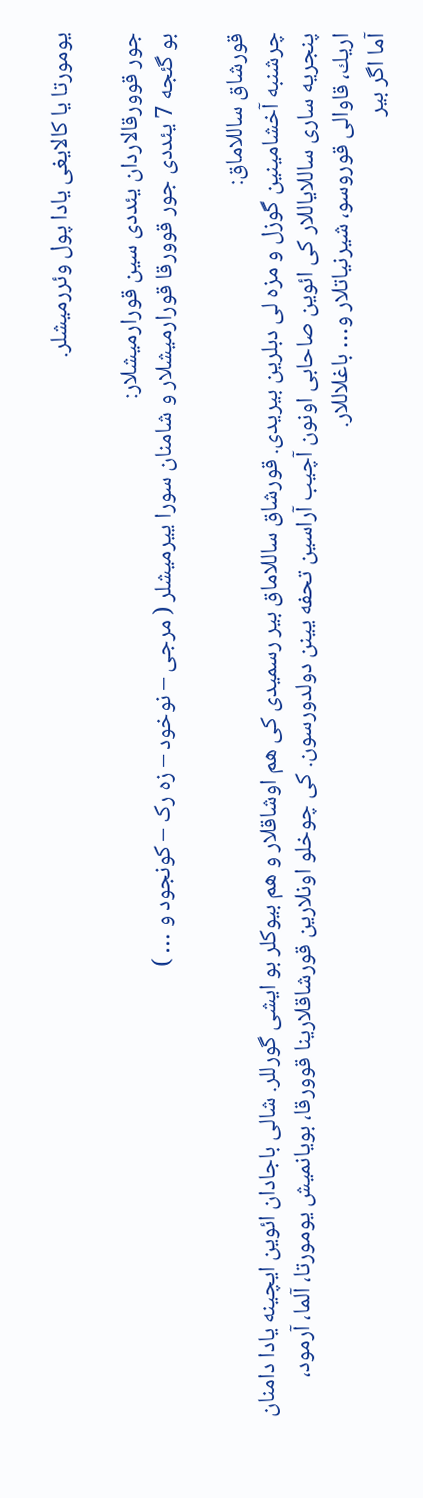یومورتا یا کالایغی یادا پول وئررمیشلر.

جور قوورقالاردان یئددی سین قورارمیشلار:
بو گئجه 7 یئددی جور قوورقا قورارمیشلار و شامنان سورا ییرمیشلر ( مرجی – نوخود – زه رک – کونجود و … )

قورشاق ساللاماق:
چرشنبه آخشامینین گوزل و مزه لی دبلرین بیریدی. قورشاق ساللاماق بیر رسمیدی کی هم اوشاقلار و هم بیوکلر بو ایشی گورللر. شالی باجادان ائوین ایچینه یادا دامنان پنجریه ساری ساللایاللار کی ائوین صاحابی اونون آچیب آراسین تحفه یینن دولدورسون. کی چوخلو اونلارین قورشاقلارینا قوورقا، بویانمیش یومورتا، آلما، آرمود، اریك، قاوالی قوروسو، شیرنیاتلار و… باغلاللار.
آما اگر بیر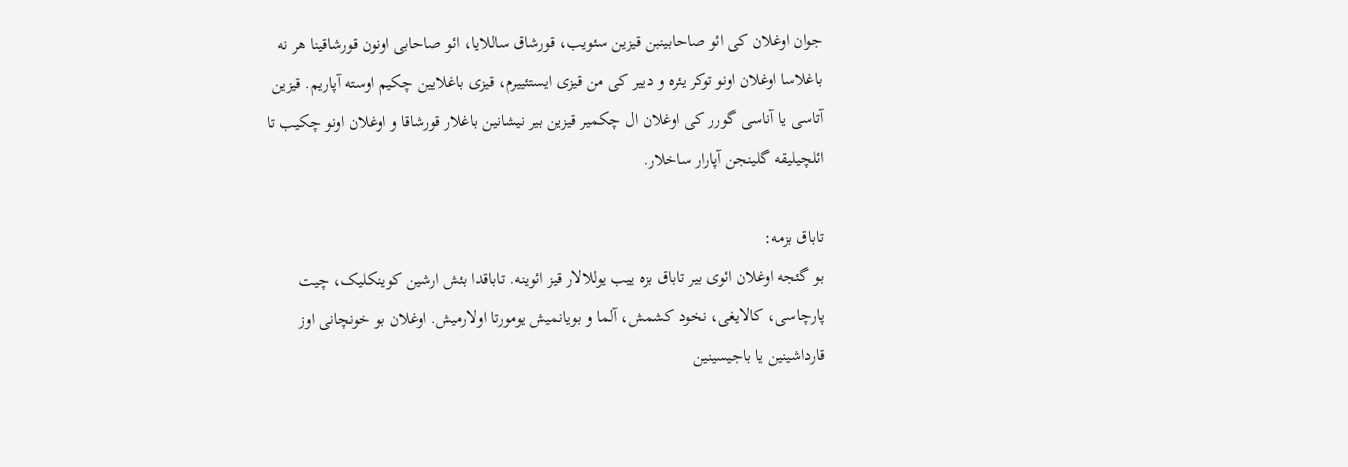جوان اوغلان کی ائو صاحابینبن قیزین سئویب، قورشاق ساللایا، ائو صاحابی اونون قورشاقینا هر نه باغلاسا اوغلان اونو توکر یئره و دییر کی من قیزی ایستئییرم، قیزی باغلایین چکیم اوسته آپاریم. قیزین آتاسی یا آناسی گورر کی اوغلان ال چکمیر قیزین بیر نیشانین باغلار قورشاقا و اوغلان اونو چکیب تا ائلچیلیقه گلینجن آپارار ساخلار.

تاباق بزمه:
بو گئجه اوغلان ائوی بیر تاباق بزه ییب یوللالار قیز ائوینه. تاباقدا بئش ارشین کوینکلیک، چیت پارچاسی، کالایغی، نخود کشمش، آلما و بویانمیش یومورتا اولارمیش. اوغلان بو خونچانی اوز قارداشینین یا باجیسینین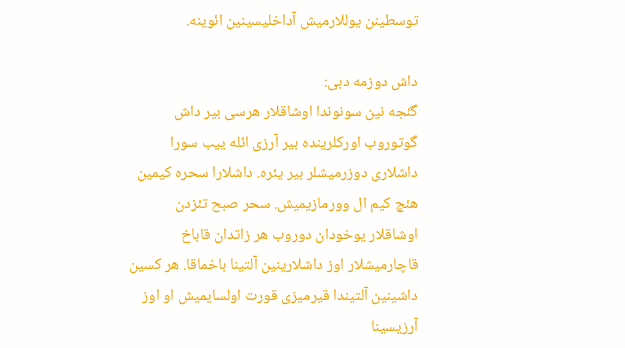توسطینن یوللارمیش آداخلیسینین ائوینه.

داش دوزمه دبی:
گئجه نین سونوندا اوشاقلار هرسی بیر داش گوتوروب اورکلرینده بیر آرزی ائله ییب سورا داشلاری دوزرمیشلر بیر یئره. داشلارا سحره کیمین هئچ کیم ال وورمازیمیش. سحر صبح تئزدن اوشاقلار یوخودان دوروب هر زاتدان قاباخ قاچارمیشلار اوز داشلارینین آلتینا باخماقا. هر کسین داشینین آلتیندا قیرمیزی قورت اولسایمیش او اوز آرزیسینا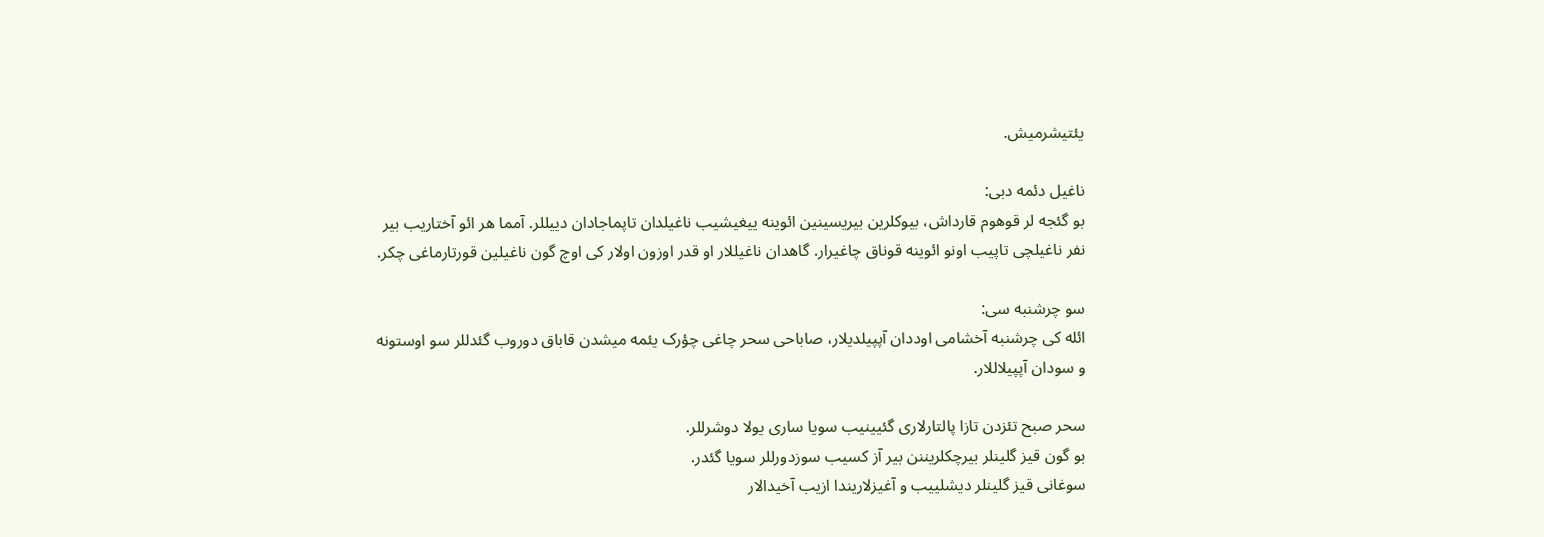یئتیشرمیش.

ناغیل دئمه دبی:
بو گئجه لر قوهوم قارداش، بیوکلرین بیریسینین ائوینه ییغیشیب ناغیلدان تاپماجادان دییللر. آمما هر ائو آختاریب بیر نفر ناغیلچی تاپیب اونو ائوینه قوناق چاغیرار. گاهدان ناغیللار او قدر اوزون اولار کی اوچ گون ناغیلین قورتارماغی چکر.

سو چرشنبه سی:
ائله کی چرشنبه آخشامی اوددان آپپیلدیلار، صاباحی سحر چاغی چؤرک یئمه میشدن قاباق دوروب گئدللر سو اوستونه و سودان آپپیلاللار.

سحر صبح تئزدن تازا پالتارلاری گئیینیب سویا ساری یولا دوشرللر.
بو گون قیز گلینلر بیرچکلریننن بیر آز کسیب سوزدورللر سویا گئدر.
سوغانی قیز گلینلر دیشلییب و آغیزلاریندا ازیب آخیدالار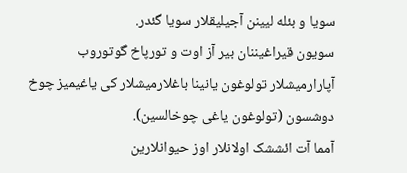سویا و بئله لیینن آجیلیقلار سویا گئدر.
سویون قیراغیننان بیر آز اوت و تورپاخ گوتوروب آپارارمیشلار تولوغون یانینا باغلارمیشلار کی یاغیمیز چوخ دوشسون (تولوغون یاغی چوخالسین).
آمما آت ائششک اولانلار اوز حیوانلارین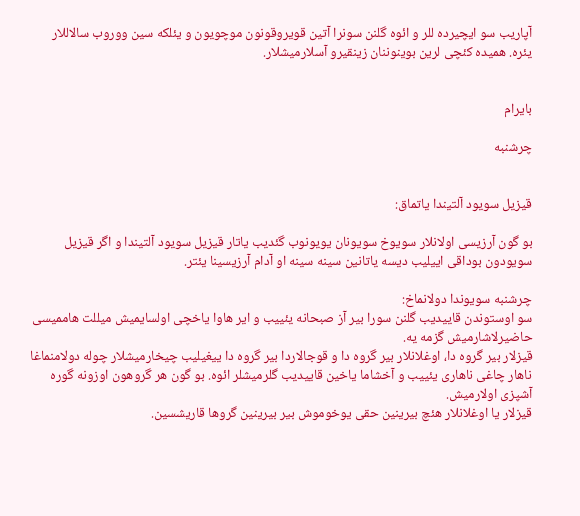آپاریب سو ایچیرده للر و ائوه گلنن سونرا آتین قویروقونون موچویون و یئلکه سین ووروب سالاللار یئره. همیده کئچی لرین بوینوننان زینقیرو آسلارمیشلار.


بایرام

چرشنبه


قیزیل سویود آلتیندا یاتماق:

بو گون آرزیسی اولانلار سویوخ سویونان یویونوب گئدیب یاتار قیزیل سویود آلتیندا و اگر قیزیل سویودون بوداقی اییلیب دیسه یاتانین سینه سینه او آدام آرزیسینا یئتر.

چرشنبه سویوندا دولانماخ:
سو اوستوندن قاییدیب گلنن سورا بیر آز صبحانه یئییب و ایر هاوا یاخچی اولسایمیش میللت هاممیسی حاضیرلاشارمیش گزمه یه.
قیزلار بیر گروه دا، اوغلانلار بیر گروه دا و قوجالاردا بیر گروه دا ییغیلیب چیخارمیشلار چوله دولامنماغا ناهار چاغی ناهاری یئییب و آخشاما یاخین قاییدیب گلرمیشلر ائوه. بو گون هر گروهون اوزونه گوره آشپزی اولارمیش.
قیزلار یا اوغلانلار هئچ بیرینین حقی یوخوموش بیر بیرینین گروها قاریشسین.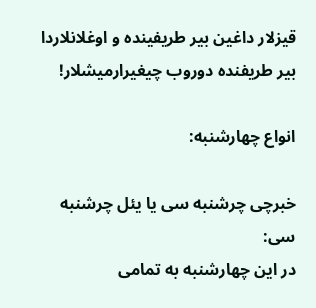قیزلار داغین بیر طریفینده و اوغلانلاردا بیر طریفنده دوروب چیغیرارمیشلار!

انواع چهارشنبه:

خبرچی چرشنبه سی یا یئل چرشنبه سی:
در این چهارشنبه به تمامی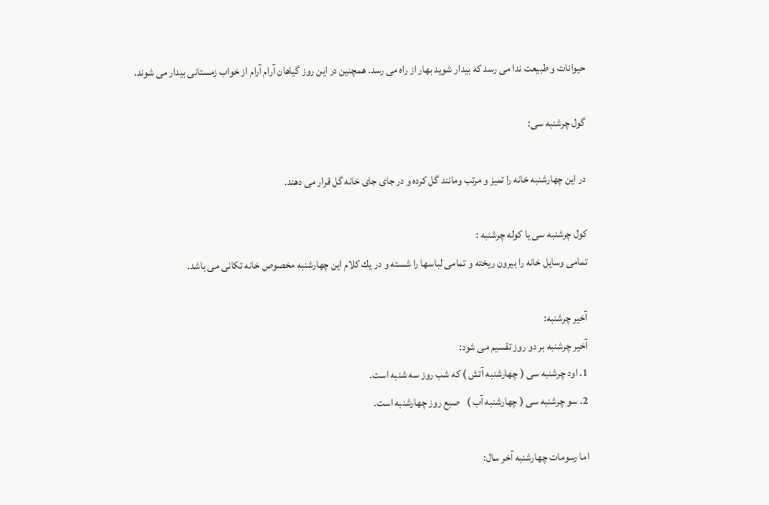حیوانات و طبیعت ندا می رسد كه بیدار شوید بهار از راه می رسد. همچنین در این روز گیاهان آرام آرام از خواب زمستانی بیدار می شوند.

گول چرشنبه سی:

در این چهارشنبه خانه را تمیز و مرتب ومانند گل كرده و در جای جای خانه گل قرار می دهند.

کول چرشنبه سی یا کوله چرشنبه :
تمامی وسایل خانه را بیرون ریخته و تمامی لباسها را شسته و در یك كلام این چهارشنبه مخصوص خانه تكانی می باشد.

آخیر چرشنبه:
آخیر چرشنبه بر دو روز تقسیم می شود:
1. اود چرشنبه سی ( چهارشنبه آتش ) كه شب روز سه شنبه است.
2. سو چرشنبه سی ( چهارشنبه آب )   صبع روز چهارشنبه است.

اما رسومات چهارشنبه آخر سال: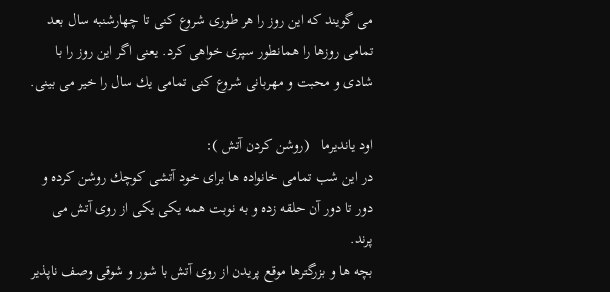می گویند كه این روز را هر طوری شروع كنی تا چهارشنبه سال بعد تمامی روزها را همانطور سپری خواهی كرد. یعنی اگر این روز را با شادی و محبت و مهربانی شروع كنی تمامی یك سال را خیر می بینی.

اود یاندیرما   (روشن كردن آتش ):
در این شب تمامی خانواده ها برای خود آتشی كوچك روشن كرده و دور تا دور آن حلقه زده و به نوبت همه یكی یكی از روی آتش می پرند.
بچه ها و بزرگترها موقع پریدن از روی آتش با شور و شوقی وصف ناپذیر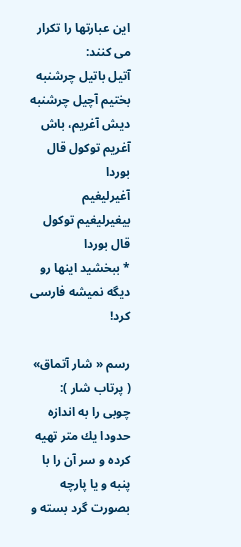این عبارتها را تكرار می كنند:
آتیل باتیل چرشنبه بختیم آچیل چرشنبه
دیش آغریم، باش آغریم توکول قال بوردا
آغیرلیغیم بیغیرلیغیم توکول قال بوردا
* ببخشید اینها رو دیگه نمیشه فارسی كرد!

رسم « شار آتماق» ( پرتاب شار ):
چوبی را به اندازه حدودا یك متر تهیه كرده و سر آن را با پنبه و یا پارچه بصورت گرد بسته و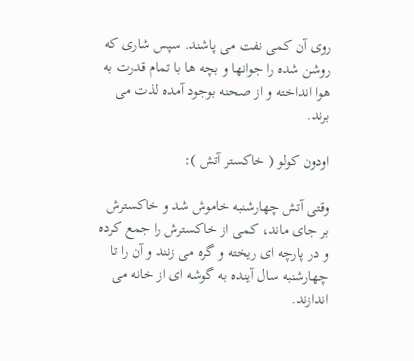روی آن كمی نفت می پاشند. سپس شاری كه روشن شده را جوانها و بچه ها با تمام قدرت به هوا انداخته و از صحنه بوجود آمده لذت می برند.

اودون کولو ( خاكستر آتش ):

وقتی آتش چهارشنبه خاموش شد و خاكسترش بر جای ماند، كمی از خاكسترش را جمع كرده و در پارچه ای ریخته و گره می زنند و آن را تا چهارشنبه سال آینده به گوشه ای از خانه می اندازند.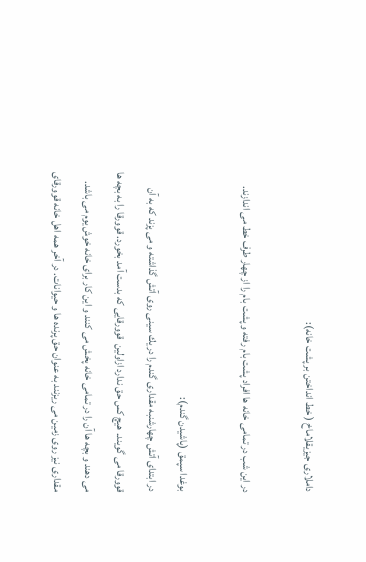داملاری جیزیقلاماخ ( خط انداختن بر پشت خانه):

در این شب در تمامی خانه ها افراد پشت بام رفته و پشت بام را از چهار طرف خط می اندازند.

بوغدا سپمق (پاشیدن گندم):
در ابتدای آتش چهارشنبه مقداری گندم را در یك سینی روی آتش گذاشته و می پزند كه به آن قوورقا می گویند. هیچ كس حق ندارد ازاولین  قوورقایی كه بدست آمد بخورد. قوورقا را به بچه ها می دهند و بچه ها آن را در تمامی خانه پخش می كنند و این كار برای خانه خوش یوم می باشد. مقداری نیز روی زمین می ریزنند به عنوان حق پرنده ها و حیوانات. در آخر همه اهل خانه قوورقای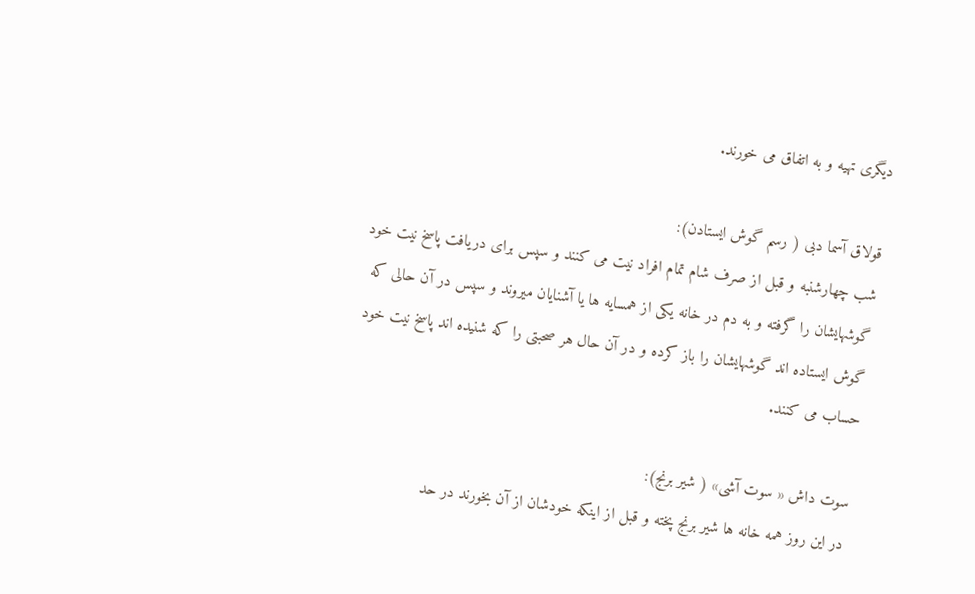دیگری تهیه و به اتفاق می خورند.

قولاق آسما دبی ( رسم گوش ایستادن):
شب چهارشنبه و قبل از صرف شام تمام افراد نیت می كنند و سپس برای دریافت پاسخ نیت خود گوشهایشان را گرفته و به دم در خانه یكی از همسایه ها یا آشنایان میروند و سپس در آن حالی كه گوش ایستاده اند گوشهایشان را باز كرده و در آن حال هر صحبتی را كه شنیده اند پاسخ نیت خود حساب می كنند.

سوت داش « سوت آشی» ( شیر برنج):
در این روز همه خانه ها شیر برنج پخته و قبل از اینكه خودشان از آن بخورند در حد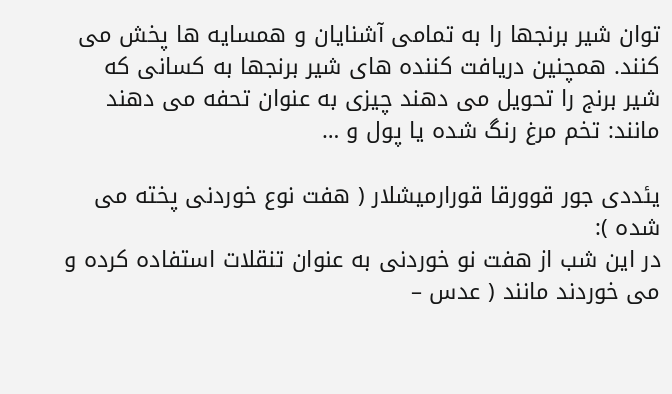توان شیر برنجها را به تمامی آشنایان و همسایه ها پخش می كنند. همچنین دریافت كننده های شیر برنجها به كسانی كه شیر برنج را تحویل می دهند چیزی به عنوان تحفه می دهند مانند: تخم مرغ رنگ شده یا پول و …

یئددی جور قوورقا قورارمیشلار ( هفت نوع خوردنی پخته می شده ):
در این شب از هفت نو خوردنی به عنوان تنقلات استفاده كرده و می خوردند مانند ( عدس –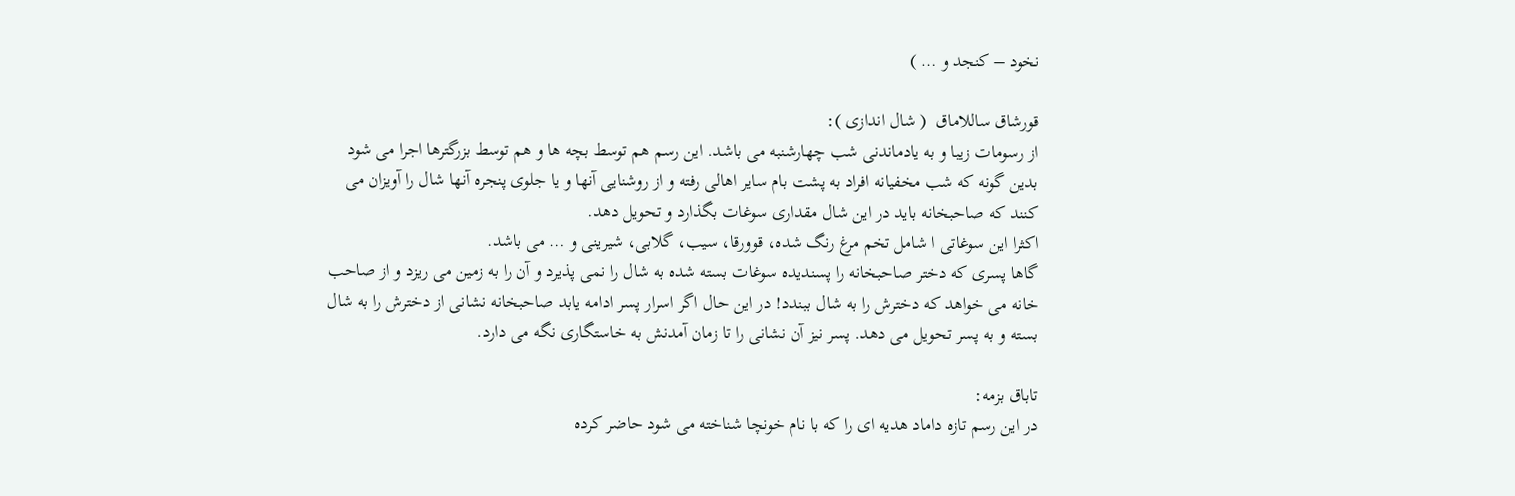نخود – كنجد و … )

قورشاق ساللاماق  ( شال اندازی ):
از رسومات زیبا و به یادماندنی شب چهارشنبه می باشد. این رسم هم توسط بچه ها و هم توسط بزرگترها اجرا می شود بدین گونه كه شب مخفیانه افراد به پشت بام سایر اهالی رفته و از روشنایی آنها و یا جلوی پنجره آنها شال را آویزان می كنند كه صاحبخانه باید در این شال مقداری سوغات بگذارد و تحویل دهد.
اكثرا این سوغاتی ا شامل تخم مرغ رنگ شده، قوورقا، سیب، گلابی، شیرینی و … می باشد.
گاها پسری كه دختر صاحبخانه را پسندیده سوغات بسته شده به شال را نمی پذیرد و آن را به زمین می ریزد و از صاحب خانه می خواهد كه دخترش را به شال ببندد! در این حال اگر اسرار پسر ادامه یابد صاحبخانه نشانی از دخترش را به شال بسته و به پسر تحویل می دهد. پسر نیز آن نشانی را تا زمان آمدنش به خاستگاری نگه می دارد.

تاباق بزمه:
در این رسم تازه داماد هدیه ای را كه با نام خونچا شناخته می شود حاضر كرده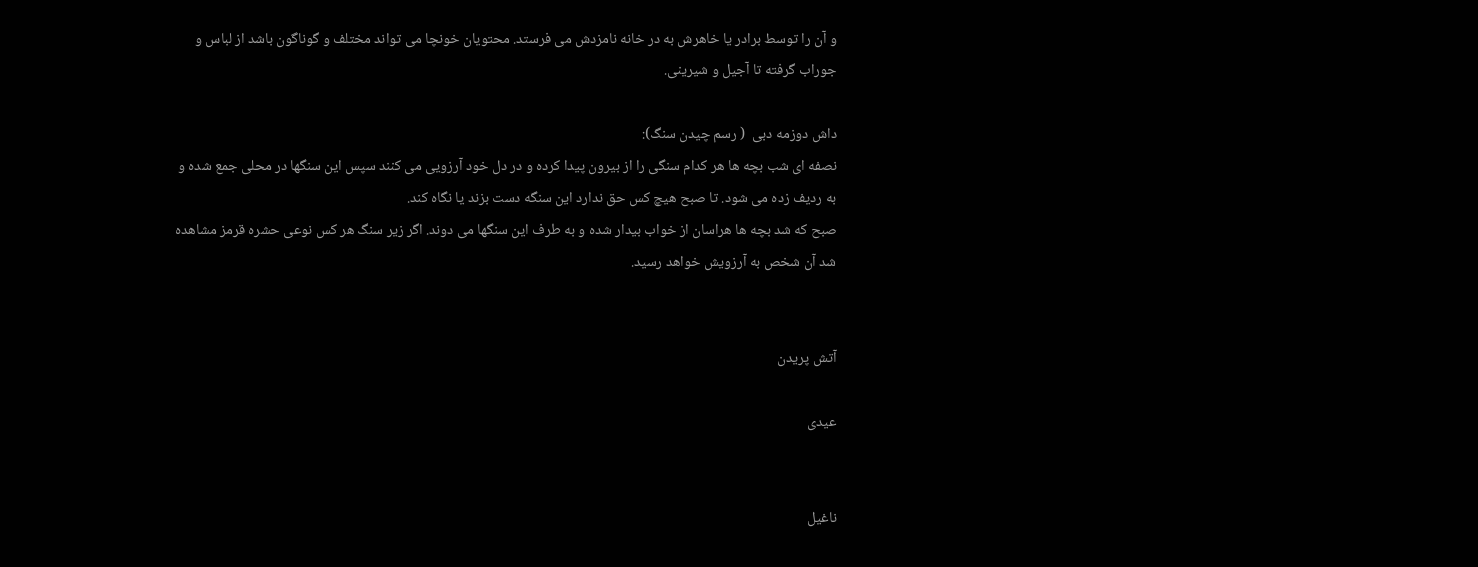و آن را توسط برادر یا خاهرش به در خانه نامزدش می فرستد. محتویان خونچا می تواند مختلف و گوناگون باشد از لباس و جوراب گرفته تا آجیل و شیرینی.

داش دوزمه دبی  ( رسم چیدن سنگ):
نصفه ای شب بچه ها هر كدام سنگی را از بیرون پیدا كرده و در دل خود آرزویی می كنند سپس این سنگها در محلی جمع شده و به ردیف زده می شود. تا صبح هیچ كس حق ندارد این سنگه دست بزند یا نگاه كند.
صبح كه شد بچه ها هراسان از خواب بیدار شده و به طرف این سنگها می دوند. اگر زیر سنگ هر كس نوعی حشره قرمز مشاهده شد آن شخص به آرزویش خواهد رسید.


آتش پریدن

عیدی


ناغیل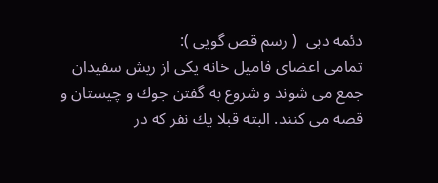دئمه دبی  ( رسم قص گویی ):
تمامی اعضای فامیل خانه یكی از ریش سفیدان جمع می شوند و شروع به گفتن جوك و چیستان و قصه می كنند. البته قبلا یك نفر كه در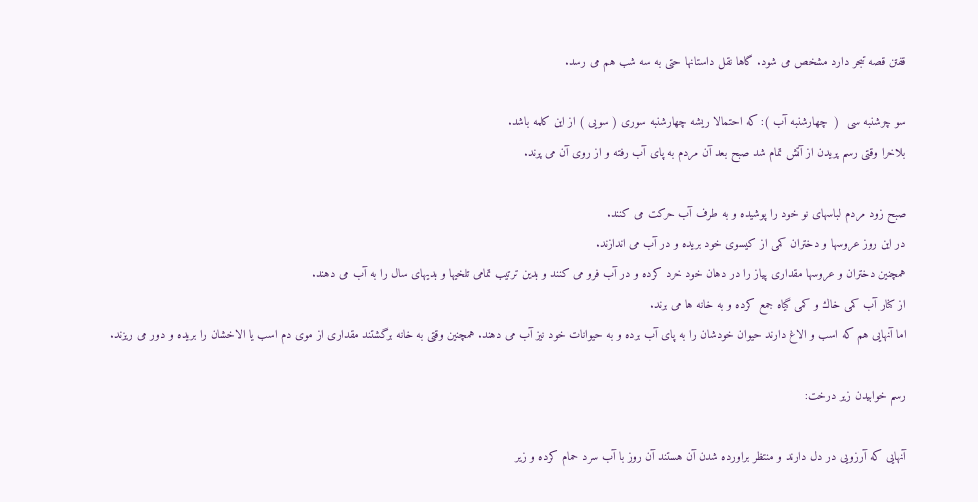قفتن قصه تبحر دارد مشخص می شود. گاها نقل داستانها حتی به سه شب هم می رسد.

سو چرشنبه سی  (  چهارشنبه آب ): كه احتمالا ریشه چهارشنبه سوری ( سویی ) از این كلمه باشد.
بلاخرا وقتی رسم پریدن از آتش تمام شد صبح بعد آن مردم به پای آب رفته و از روی آن می پرند.

صبح زود مردم لباسهای نو خود را پوشیده و به طرف آب حرکت می کنند.
در این روز عروسها و دختران كمی از كیسوی خود بریده و در آب می اندازند.
همچنین دختران و عروسها مقداری پیاز را در دهان خود خرد كرده و در آب فرو می كنند و بدین ترتیب تمامی تلخیها و بدیهای سال را به آب می دهند.
از كنار آب كمی خاك و كمی گیاه جمع كرده و به خانه ها می برند.
اما آنهایی هم كه اسب و الاغ دارند حیوان خودشان را به پای آب برده و به حیوانات خود نیز آب می دهند. همچنین وقتی به خانه برگشتند مقداری از موی دم اسب یا الاخشان را بریده و دور می ریزند.

رسم خوابیدن زیر درخت:

آنهایی که آرزویی در دل دارند و منتظر براورده شدن آن هستند آن روز با آب سرد حمام کرده و زیر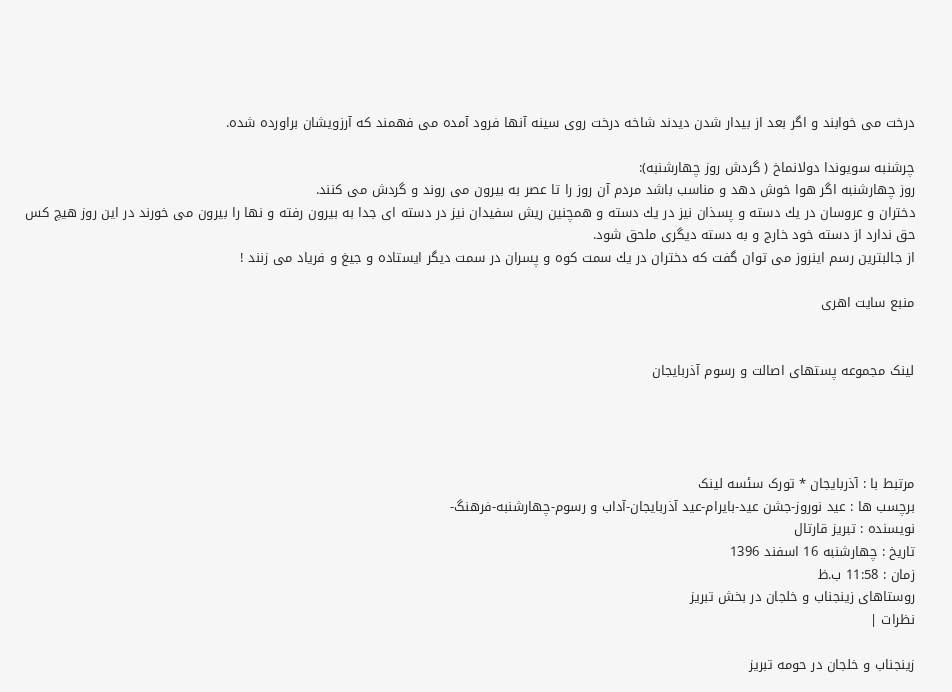درخت می خوابند و اگر بعد از بیدار شدن دیدند شاخه درخت روی سینه آنها فرود آمده می فهمند که آرزویشان براورده شده.

چرشنبه سویوندا دولانماخ ( گردش روز چهارشنبه):
روز چهارشنبه اگر هوا خوش دهد و مناسب باشد مردم آن روز را تا عصر به بیرون می روند و گردش می كنند.
دختران و عروسان در یك دسته و پسذان نیز در یك دسته و همچنین ریش سفیدان نیز در دسته ای جدا به بیرون رفته و نها را بیرون می خورند در این روز هیچ كس حق ندارد از دسته خود خارج و به دسته دیگری ملحق شود.
از جالبترین رسم اینروز می توان گفت كه دختران در یك سمت كوه و پسران در سمت دیگر ایستاده و جیغ و فریاد می زنند !

منبع سایت اهری


لینک مجموعه پستهای اصالت و رسوم آذربایجان




مرتبط با : آذربایجان * تورک سئسه لینک
برچسب ها : عید نوروز-جشن عید-بایرام-عید آذربایجان-آداب و رسوم-چهارشنبه-فرهنگ-
نویسنده : تبریز قارتال
تاریخ : چهارشنبه 16 اسفند 1396
زمان : 11:58 ب.ظ
روستاهای زینجناب و خلجان در بخش تبریز
نظرات |

زینجناب و خلجان در حومه تبریز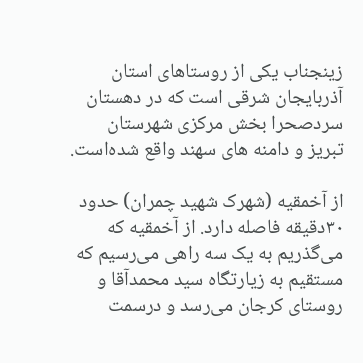زینجناب یکی از روستاهای استان آذربایجان شرقی است که در دهستان سردصحرا بخش مرکزی شهرستان تبریز و دامنه های سهند واقع شده‌است.

از آخمقیه (شهرک شهید چمران) حدود ۳۰دقیقه فاصله دارد. از آخمقیه که می‌گذریم به یک سه راهی می‌رسیم که مستقیم به زیارتگاه سید محمدآقا و روستای کرجان می‌رسد و درسمت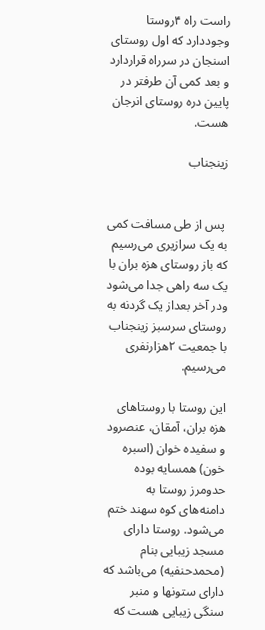راست راه ۴روستا وجوددارد که اول روستای اسنجان در سرراه قراردارد و بعد کمی آن طرفتر در پایین دره روستای انرجان هست.

زینجناب


 پس از طی مسافت کمی به یک سرازیری می‌رسیم که باز روستای هزه بران با یک سه راهی جدا می‌شود ودر آخر بعداز یک گردنه به روستای سرسبز زینجناب با جمعیت ۲هزارنفری می‌رسیم.

این روستا با روستاهای هزه بران، آمقان، عنصرود و سفیده خوان (اسبره خون) همسایه بوده حدومرز روستا به دامنه‌های کوه سهند ختم می‌شود. روستا دارای مسجد زیبایی بنام (محمدحنفیه) می‌باشد که دارای ستونها و منبر سنگی زیبایی هست که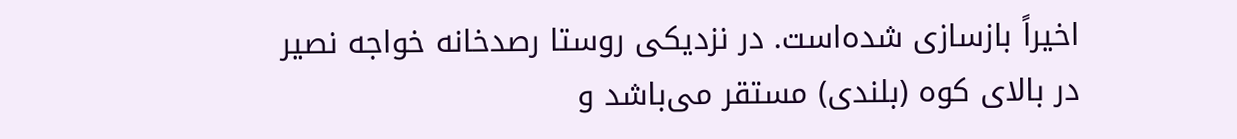اخیراً بازسازی شده‌است. در نزدیکی روستا رصدخانه خواجه نصیر در بالای کوه (بلندی) مستقر می‌باشد و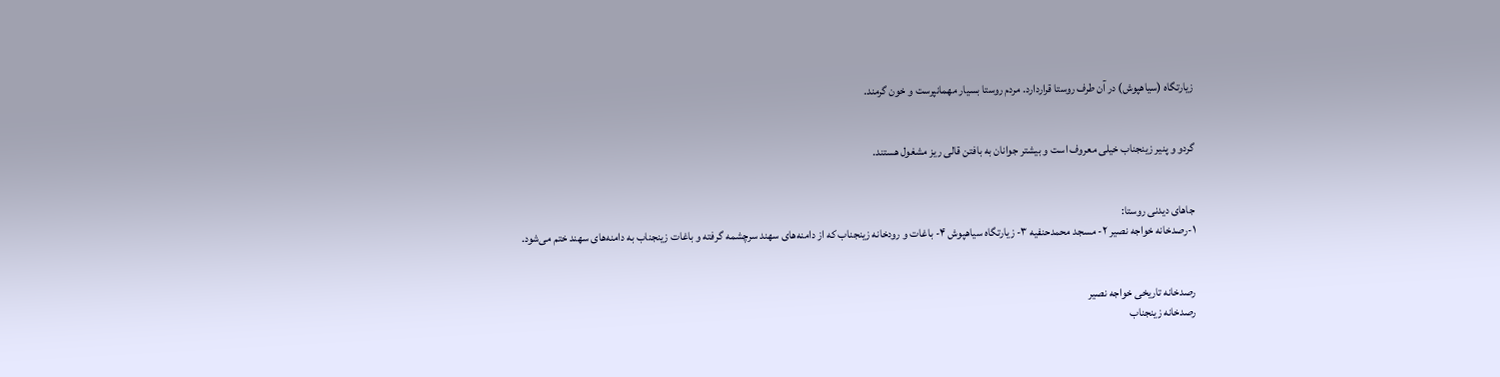زیارتگاه (سیاهپوش) در آن طرف روستا قراردارد. مردم روستا بسیار مهمانپرست و خون گرمند.


گردو و پنیر زینجناب خیلی معروف است و بیشتر جوانان به بافتن قالی ریز مشغول هستند.


جاهای دیدنی روستا:
۱-رصدخانه خواجه نصیر ۲- مسجد محمدحنفیه ۳- زیارتگاه سیاهپوش ۴- باغات و رودخانه زینجناب که از دامنه‌های سهند سرچشمه گرفته و باغات زینجناب به دامنه‌های سهند ختم می‌شود.


رصدخانه تاریخی خواجه نصیر
رصدخانه زینجناب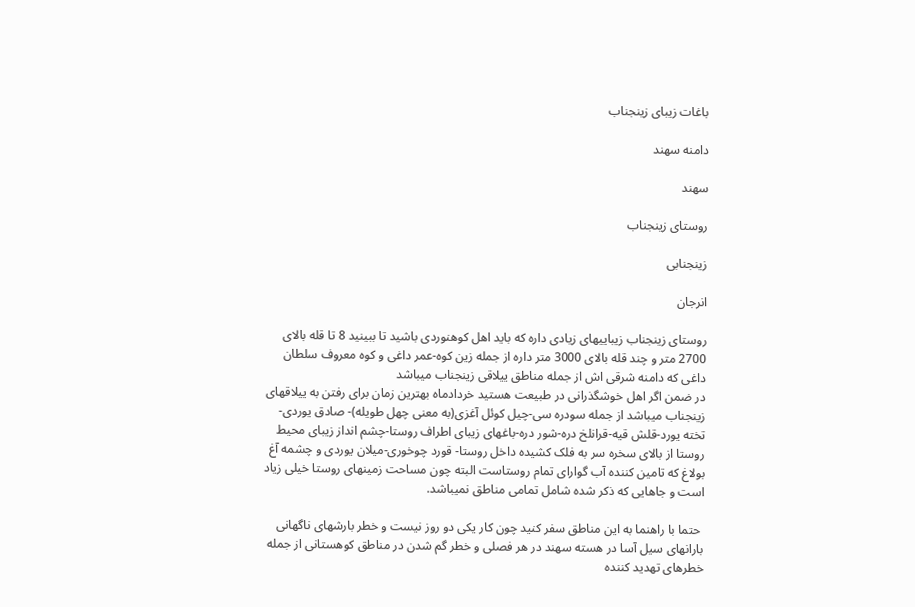باغات زیبای زینجناب

دامنه سهند

سهند

روستای زینجناب

زینجنابی

انرجان

روستای زینجناب زیباییهای زیادی داره که باید اهل کوهنوردی باشید تا ببینید 8 تا قله بالای 2700 متر و چند قله بالای 3000 متر داره از جمله زین کوه-عمر داغی و کوه معروف سلطان داغی که دامنه شرقی اش از جمله مناطق ییلاقی زینجناب میباشد
در ضمن اگر اهل خوشگذرانی در طبیعت هستید خردادماه بهترین زمان برای رفتن به ییلاقهای زینجناب میباشد از جمله سودره سی-چیل کوئل آغزی(به معنی چهل طویله)- صادق یوردی-تخته یورد-قلش قیه-قرانلخ دره-شور دره-باغهای زیبای اطراف روستا-چشم انداز زیبای محیط روستا از بالای سخره سر به فلک کشیده داخل روستا- قورد چوخوری-میلان یوردی و چشمه آغ بولاغ که تامین کننده آب گوارای تمام روستاست البته چون مساحت زمینهای روستا خیلی زیاد است و جاهایی که ذکر شده شامل تمامی مناطق نمیباشد.

 حتما با راهنما به این مناطق سفر کنید چون کار یکی دو روز نیست و خطر بارشهای ناگهانی بارانهای سیل آسا در هسته سهند در هر فصلی و خطر گم شدن در مناطق کوهستانی از جمله خطرهای تهدید کننده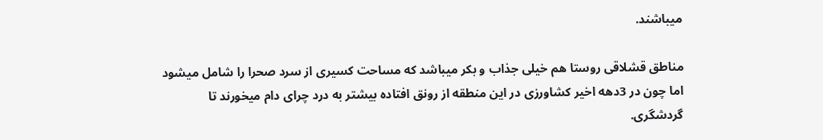میباشند.

مناطق قشلاقی روستا هم خیلی جذاب و بکر میباشد که مساحت کسیری از سرد صحرا را شامل میشود اما چون در 3دهه اخیر کشاورزی در این منطقه از رونق افتاده بیشتر به درد چرای دام میخورند تا گردشگری.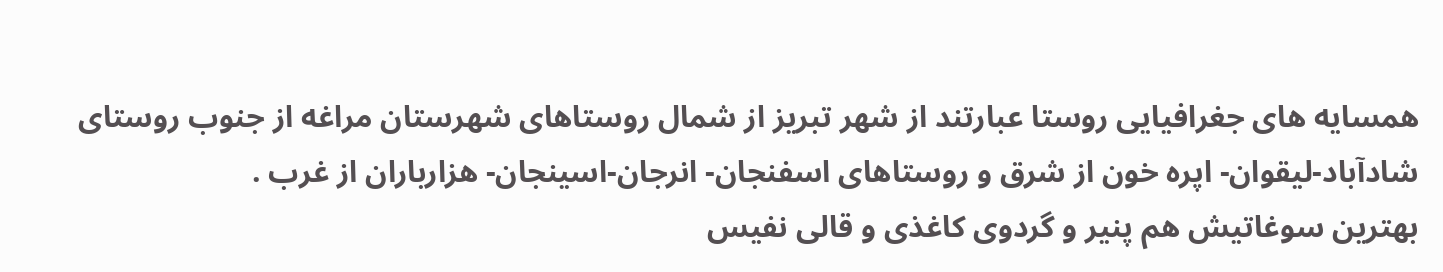همسایه های جغرافیایی روستا عبارتند از شهر تبریز از شمال روستاهای شهرستان مراغه از جنوب روستای شادآباد-لیقوان- اپره خون از شرق و روستاهای اسفنجان- انرجان-اسینجان- هزارباران از غرب .
بهترین سوغاتیش هم پنیر و گردوی کاغذی و قالی نفیس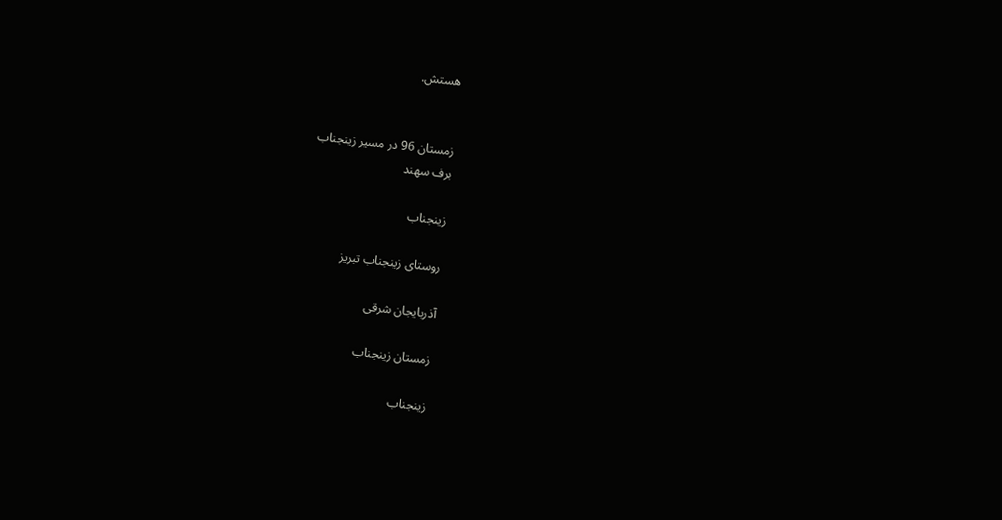هستش.


زمستان 96 در مسیر زینجناب
برف سهند

زینجناب

روستای زینجناب تبریز

آذربایجان شرقی

زمستان زینجناب

زینجناب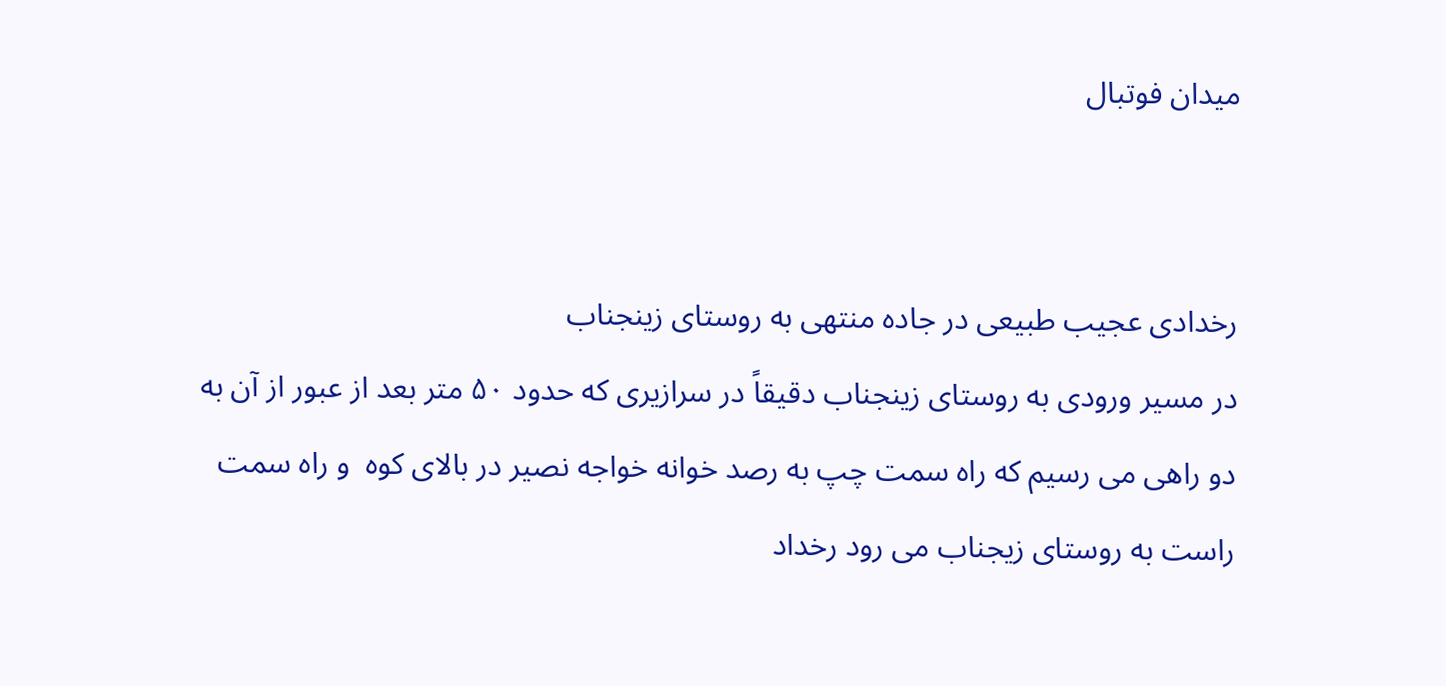میدان فوتبال


رخدادی عجیب طبیعی در جاده منتهی به روستای زینجناب
در مسیر ورودی به روستای زینجناب دقیقاً در سرازیری که حدود ۵۰ متر بعد از عبور از آن به دو راهی می رسیم که راه سمت چپ به رصد خوانه خواجه نصیر در بالای کوه  و راه سمت راست به روستای زیجناب می رود رخداد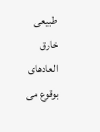طبیعی خارق العادهای بوقوع می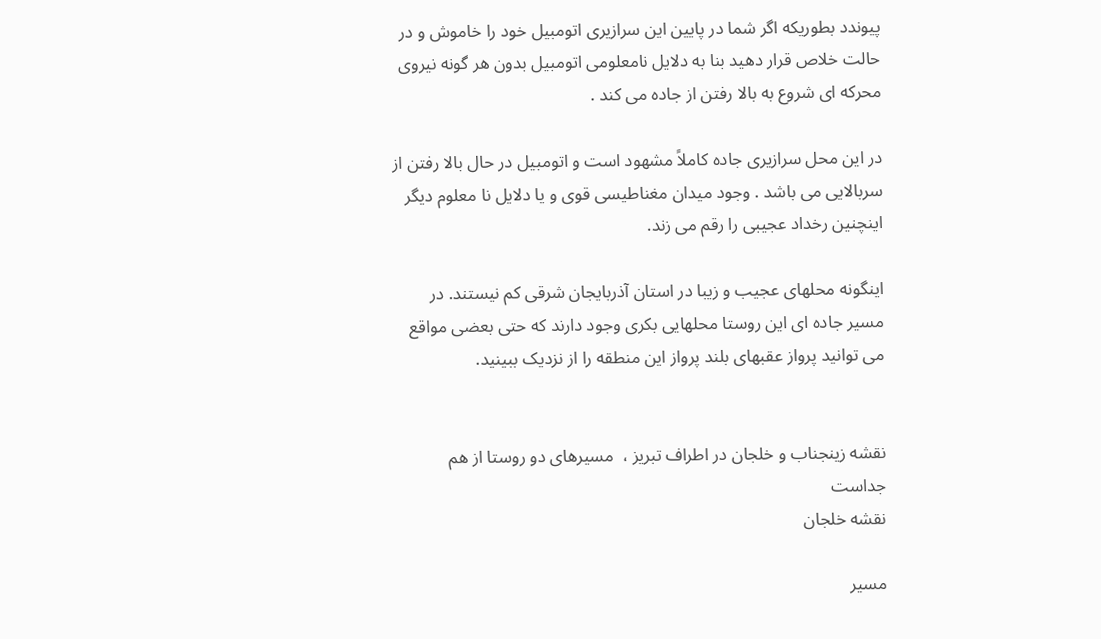پیوندد بطوریکه اگر شما در پایین این سرازیری اتومبیل خود را خاموش و در حالت خلاص قرار دهید بنا به دلایل نامعلومی اتومبیل بدون هر گونه نیروی محرکه ای شروع به بالا رفتن از جاده می کند .

در این محل سرازیری جاده کاملاً مشهود است و اتومبیل در حال بالا رفتن از سربالایی می باشد . وجود میدان مغناطیسی قوی و یا دلایل نا معلوم دیگر اینچنین رخداد عجیبی را رقم می زند.

اینگونه محلهای عجیب و زیبا در استان آذربایجان شرقی کم نیستند. در مسیر جاده ای این روستا محلهایی بکری وجود دارند که حتی بعضی مواقع می توانید پرواز عقبهای بلند پرواز این منطقه را از نزدیک ببینید.


نقشه زینجناب و خلجان در اطراف تبریز ،  مسیرهای دو روستا از هم جداست
نقشه خلجان

مسیر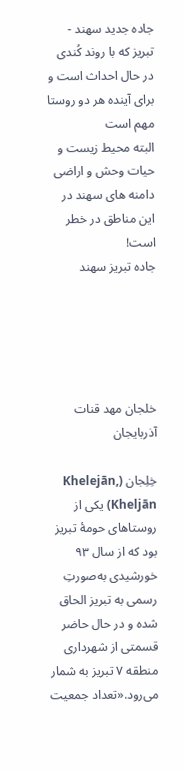جاده جدید سهند - تبریز که با روند کُندی در حال احداث است و برای آینده هر دو روستا مهم است
البته محیط زیست و حیات وحش و اراضی دامنه های سهند در این مناطق در خطر است!
جاده تبریز سهند





خلجان مهد قنات آذربایجان

خِلِجان (Khelejān, Kheljān) یکی از روستاهای حومهٔ تبریز بود که از سال ۹۳ خورشیدی به‌صورتِ رسمی به تبریز الحاق شده و در حال حاضر قسمتی از شهرداری منطقه ۷ تبریز به شمار می‌رود.«تعداد جمعیت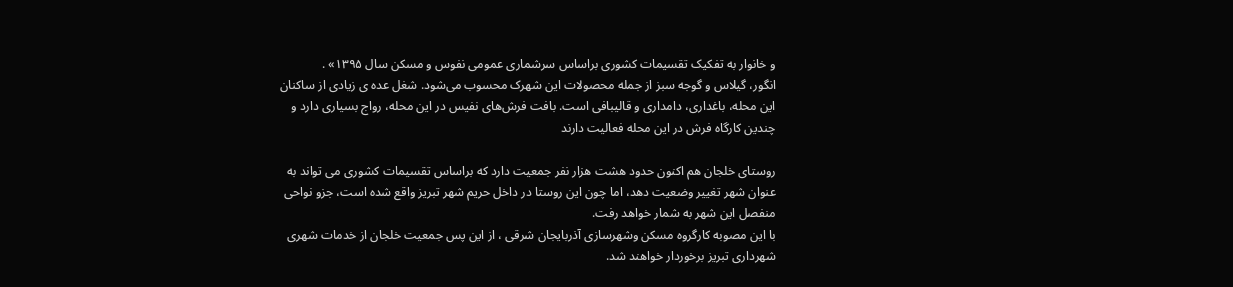و خانوار به تفکیک تقسیمات کشوری براساس سرشماری عمومی نفوس و مسکن سال ۱۳۹۵» .
انگور، گیلاس و گوجه سبز از جمله محصولات این شهرک محسوب می‌شود. شغل عده ی زیادی از ساکنان این محله، باغداری، دامداری و قالیبافی است. بافت فرش‌های نفیس در این محله، رواج بسیاری دارد و چندین کارگاه فرش در این محله فعالیت دارند

روستای خلجان هم اکنون حدود هشت هزار نفر جمعیت دارد که براساس تقسیمات کشوری می تواند به عنوان شهر تغییر وضعیت دهد، اما چون این روستا در داخل حریم شهر تبریز واقع شده است، جزو نواحی منفصل این شهر به شمار خواهد رفت.
با این مصوبه کارگروه مسکن وشهرسازی آذربایجان شرقی ، از این پس جمعیت خلجان از خدمات شهری شهرداری تبریز برخوردار خواهند شد.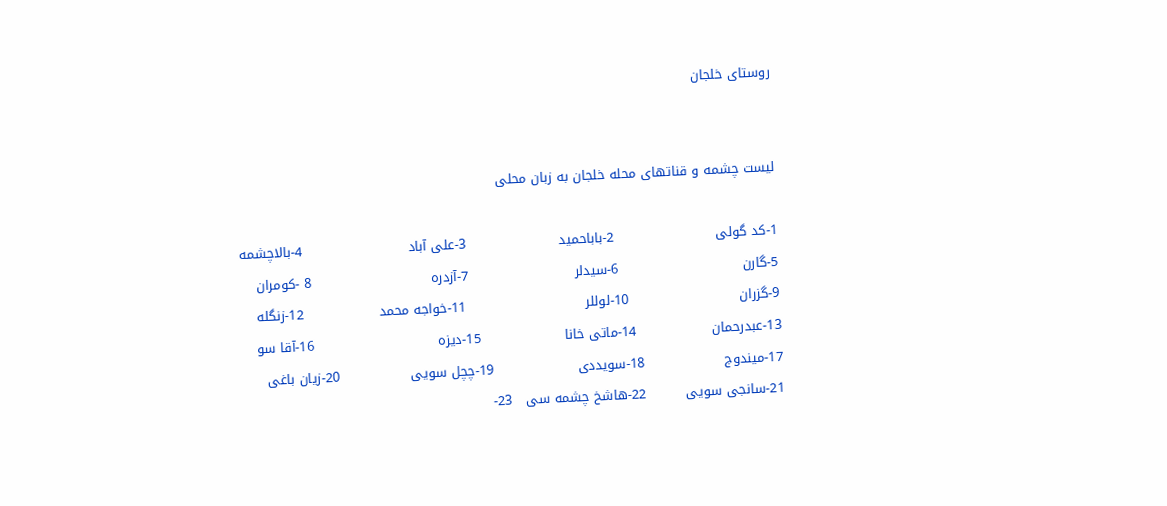روستای خلجان


لیست چشمه و قناتهای محله خلجان به زبان محلی

1-کد گولی                       2-باباحمید                     3-علی آباد                        4-بالاچشمه
5-گارن                            6-سیدلر                        7-آزدره                           8 -کومران
9-گزران                         10-لوللر                           11-خواجه محمد                 12-زنگله
13-عبدرحمان                 14-ماتی خانا                   15-دیزه                            16-آقا سو
17-میندوج                  18-سویددی                   19-چچل سویی                20-زیان باغی
21-سانجی سویی         22-هاشخ چشمه سی   23-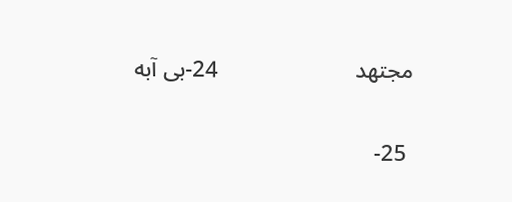مجتهد                        24-بی آبه

 25-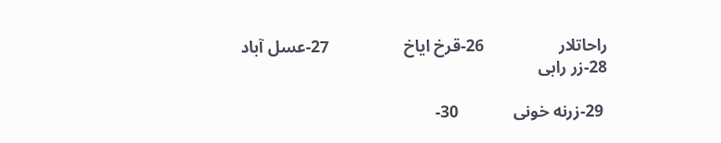راحاتلار                  26-قرخ ایاخ                  27-عسل آباد                   28-زر رابی

 29-زرنه خونی             30-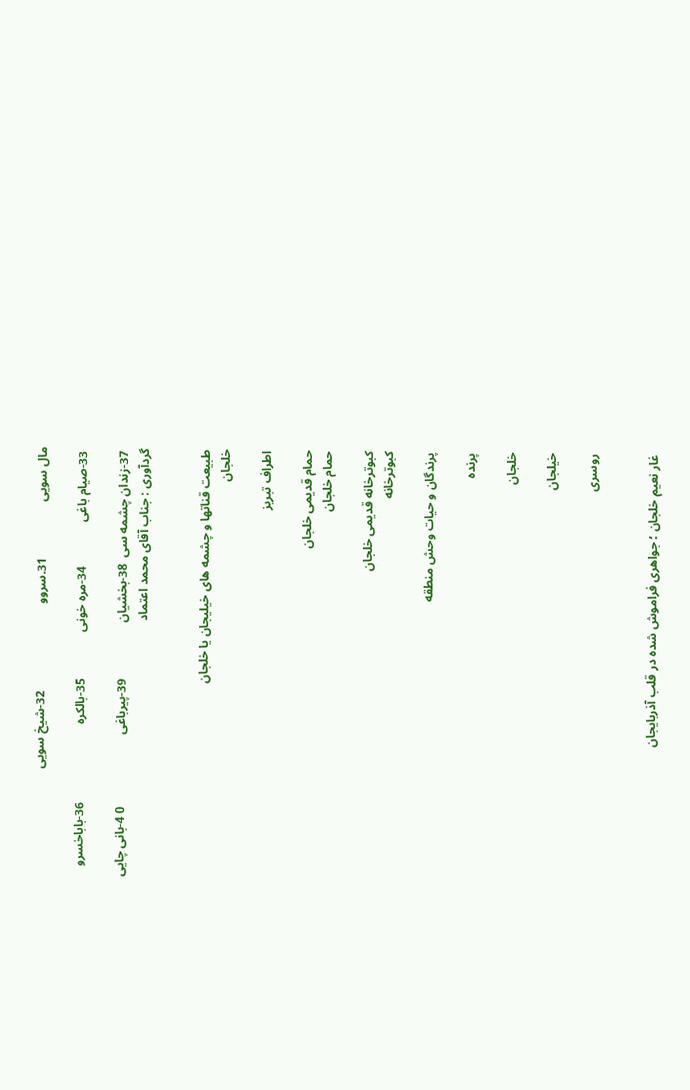مال سویی                  31.سروو                            32-شیخ سویی

 33-صیام باغی              34-مره خونی               35-بالکره                         36-باباخسرو

 37-زندان چشمه سی  38-بخشیان                  39-پیرباغی                       0 4-بانی چایی
گردآوری : جناب آقای محمد اعتماد


طبیعت قناتها و چشمه های خیلیجان یا خلجان
خلجان

اطراف تبریز

حمام قدیمی خلجان
حمام خلجان

کبوترخانه قدیمی خلجان
کبوترخانه

پرندگان و حیات وحش منطقه

پرنده

خلجان

خیلجان

روسری


غار نعیم خلجان ؛ جواهری فراموش شده در قلب آذربایجان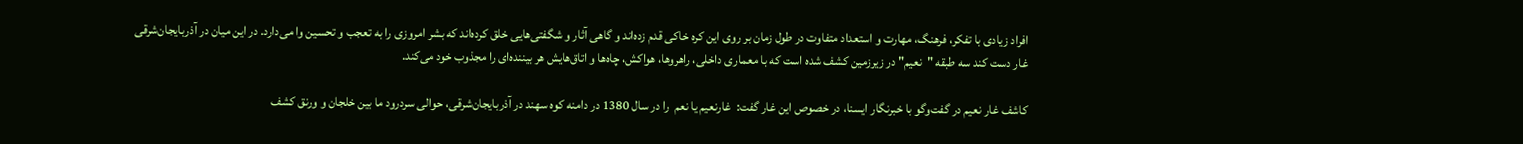افراد زیادی با تفکر، فرهنگ، مهارت و استعداد متفاوت در طول زمان بر روی این کره خاکی قدم زده‌اند و گاهی آثار و شگفتی‌هایی خلق کرده‌اند که بشر امروزی را به تعجب و تحسین وا می‌دارد. در این میان در آذربایجان‌شرقی غار دست ‌کند سه طبقه "نعیم" در زیرزمین کشف شده‌ است که با معماری داخلی، راهروها، هواکش، چاه‌ها و اتاق‌هایش هر بیننده‌ای را مجذوب خود می‌کند.

کاشف غار نعیم در گفت‌وگو با خبرنگار ایسنا، در خصوص این غار گفت:  غارنعیم یا نعم  را در سال 1380 در دامنه کوه‌ سهند در آذربایجان‌شرقی، حوالی سردرود ما بین خلجان و ورنق کشف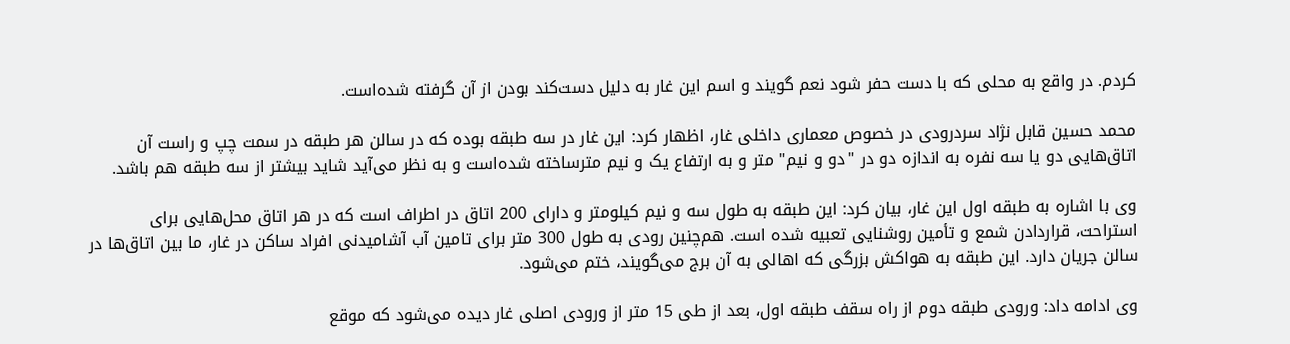کردم. در واقع به محلی که با دست حفر شود نعم گویند و اسم این غار به دلیل دست‌کند بودن از آن گرفته شده‌است.

محمد حسین قابل نژاد سردرودی در خصوص معماری داخلی غار، اظهار کرد: این غار در سه طبقه بوده که در سالن هر طبقه در سمت چپ و راست آن اتاق‌هایی دو یا سه نفره به اندازه دو در "دو و نیم" متر و به ارتفاع یک و نیم‌ مترساخته شده‌است و به نظر می‌آید شاید بیشتر از سه طبقه هم باشد.

وی با اشاره به طبقه اول این غار، بیان کرد: این طبقه به طول سه و نیم کیلومتر و دارای 200 اتاق در اطراف است که در هر اتاق محل‌هایی برای استراحت، قراردادن شمع و تأمین روشنایی تعبیه شده‌ است. هم‌چنین رودی به طول 300 متر برای تامین آب آشامیدنی افراد ساکن در غار، ما بین اتاق‌ها در سالن جریان دارد. این طبقه به هواکش بزرگی که اهالی به آن برج می‌گویند، ختم می‌شود.

وی ادامه داد: ورودی طبقه دوم از راه سقف طبقه اول، بعد از طی 15 متر از ورودی اصلی غار دیده می‌شود که موقع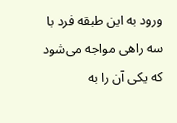ورود به این طبقه فرد با سه راهی مواجه می‌شود که یکی آن را به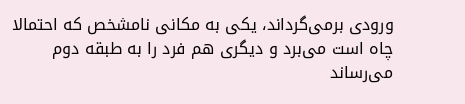ورودی برمی‌گرداند، یکی به مکانی نامشخص که احتمالا چاه است می‌برد و دیگری هم فرد را به طبقه دوم می‌رساند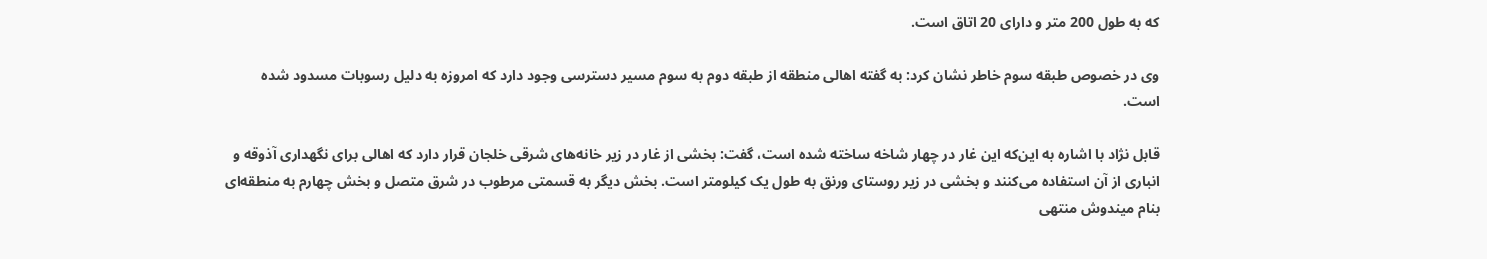که به طول 200 متر و دارای 20 اتاق است.

وی در خصوص طبقه سوم خاطر نشان کرد: به گفته اهالی منطقه از طبقه دوم به سوم مسیر دسترسی وجود دارد که امروزه به دلیل رسوبات مسدود شده‌ است.

قابل نژاد با اشاره به این‌که این غار در چهار شاخه ساخته‌ شده است، گفت: بخشی از غار در زیر خانه‌های شرقی خلجان قرار دارد که اهالی برای نگهداری آذوقه و انباری از آن استفاده می‌کنند و بخشی در زیر روستای ورنق به طول یک کیلومتر است. بخش دیگر به قسمتی مرطوب در شرق متصل و بخش چهارم به منطقه‌ای بنام میندوش منتهی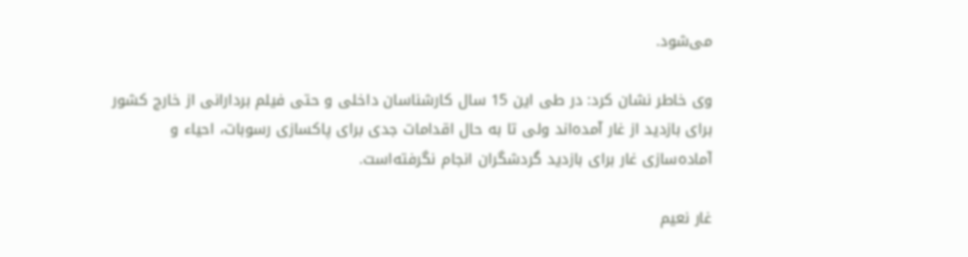می‌شود.

وی خاطر نشان کرد: در طی این 15 سال کارشناسان داخلی و حتی فیلم بردارانی از خارج کشور برای بازدید از غار آمده‌اند ولی تا به حال اقدامات جدی برای پاکسازی رسوبات، احیاء و آماده‌سازی غار برای بازدید گردشگران انجام نگرفته‌است.

غار نعیم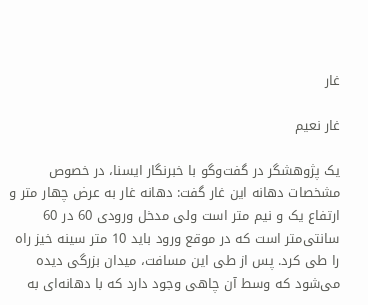غار

غار نعیم

یک پژوهشگر در گفت‌وگو با خبرنگار ایسنا، در خصوص مشخصات دهانه این غار گفت: دهانه غار به عرض چهار متر و ارتفاع یک و نیم متر است ولی مدخل ورودی 60 در 60 سانتی‌متر است که در موقع ورود باید 10 متر سینه خیز راه را طی کرد. پس از طی این مسافت، میدان بزرگی دیده می‌شود که وسط آن چاهی وجود دارد که با دهانه‌ای به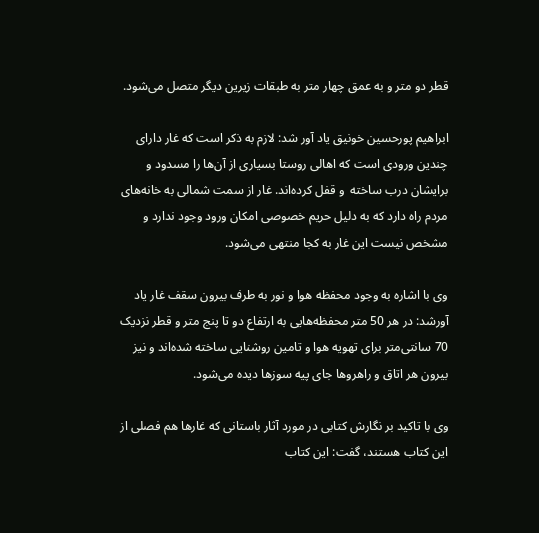قطر دو متر و به عمق چهار متر به طبقات زیرین دیگر متصل می‌شود.

ابراهیم پورحسین خونیق یاد آور شد: لازم به ذکر است که غار دارای چندین ورودی است که اهالی روستا بسیاری از آن‌ها را مسدود و برایشان درب ساخته  و قفل کرده‌اند. غار از سمت شمالی به خانه‌های مردم راه دارد که به دلیل حریم خصوصی امکان ورود وجود ندارد و مشخص نیست این غار به کجا منتهی می‌شود.

وی با اشاره به وجود محفظه هوا و نور به طرف بیرون سقف غار یاد آورشد: در هر 50 متر محفظه‌هایی به ارتفاع دو تا پنج متر و قطر نزدیک 70 سانتی‌متر برای تهویه هوا و تامین روشنایی ساخته شده‌اند و نیز بیرون هر اتاق و راهروها جای پیه سوزها دیده می‌شود.

وی با تاکید بر نگارش کتابی در مورد آثار باستانی که غارها هم فصلی از این کتاب هستند، گفت: این کتاب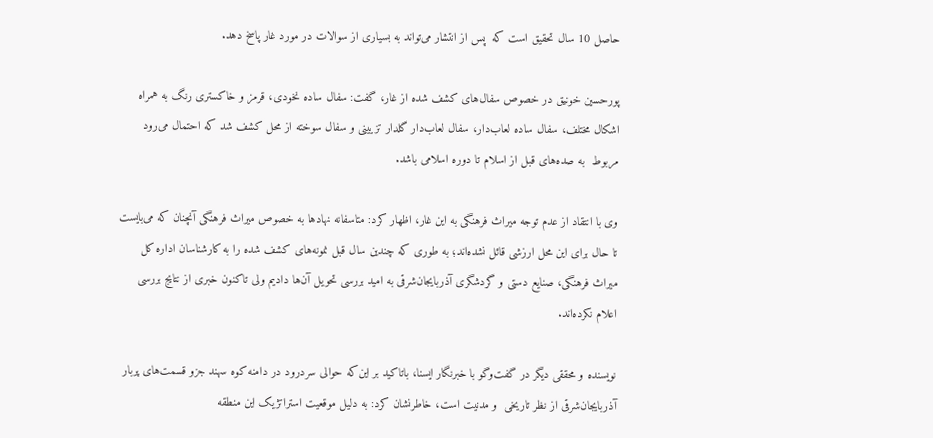حاصل 10 سال تحقیق است که  پس از انتشار می‌تواند به بسیاری از سوالات در مورد غار پاسخ دهد.

پورحسین خونیق در خصوص سفال‌های کشف شده از غار، گفت: سفال ساده نخودی، قرمز و خاکستری رنگ به همراه اشکال مختلف، سفال ساده لعاب‌دار، سفال لعاب‌دار گلدار تزیینی و سفال سوخته از محل کشف شد که احتمال می‌رود مربوط  به صده‌های قبل از اسلام تا دوره اسلامی باشد.

وی با انتقاد از عدم توجه میراث فرهنگی به این غار، اظهار کرد: متاسفانه نهادها به خصوص میراث فرهنگی آنچنان که می‌بایست تا حال برای این محل ارزشی قائل نشده‌اند؛ به طوری که چندین سال قبل نمونه‌های کشف شده را به کارشناسان اداره کل میراث فرهنگی، صنایع دستی و گردشگری آذربایجان‌شرقی به امید بررسی تحویل آن‌ها دادیم ولی تاکنون خبری از نتایج بررسی اعلام نکرده‌اند.

نویسنده و محققی دیگر در گفت‌وگو با خبرنگار ایسنا، باتاکید بر این‌که حوالی سردرود در دامنه کوه سهند جزو قسمت‌های پربار آذربایجان‌شرقی از نظر تاریخی  و مدنیت است، خاطرنشان کرد: به دلیل موقعیت استراتژیک این منطقه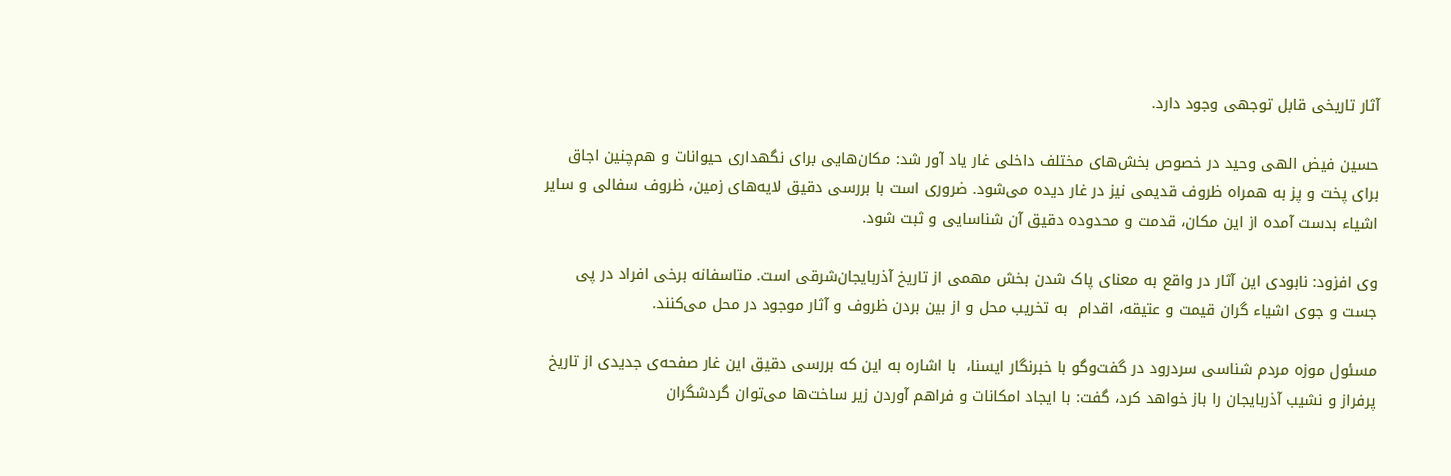آثار تاریخی قابل توجهی وجود دارد.

حسین فیض الهی وحید در خصوص بخش‌های مختلف داخلی غار یاد آور شد: مکان‌هایی برای نگهداری حیوانات و هم‌چنین اجاق برای پخت و پز به همراه ظروف قدیمی نیز در غار دیده می‌شود. ضروری است با بررسی دقیق لایه‌های زمین، ظروف سفالی و سایر اشیاء بدست آمده از این مکان، قدمت و محدوده دقیق آن شناسایی و ثبت شود.

وی افزود: نابودی این آثار در واقع به معنای پاک شدن بخش مهمی از تاریخ آذربایجان‌شرقی است. متاسفانه برخی افراد در پی جست و جوی اشیاء گران قیمت و عتیقه، اقدام  به تخریب محل و از بین بردن ظروف و آثار موجود در محل می‌کنند.

مسئول موزه مردم شناسی سردرود در گفت‌وگو با خبرنگار ایسنا،  با اشاره به این که بررسی دقیق این غار صفحه‌ی جدیدی از تاریخ پرفراز و نشیب آذربایجان را باز خواهد کرد، گفت: با ایجاد امکانات و فراهم آوردن زیر ساخت‌ها می‌توان گردشگران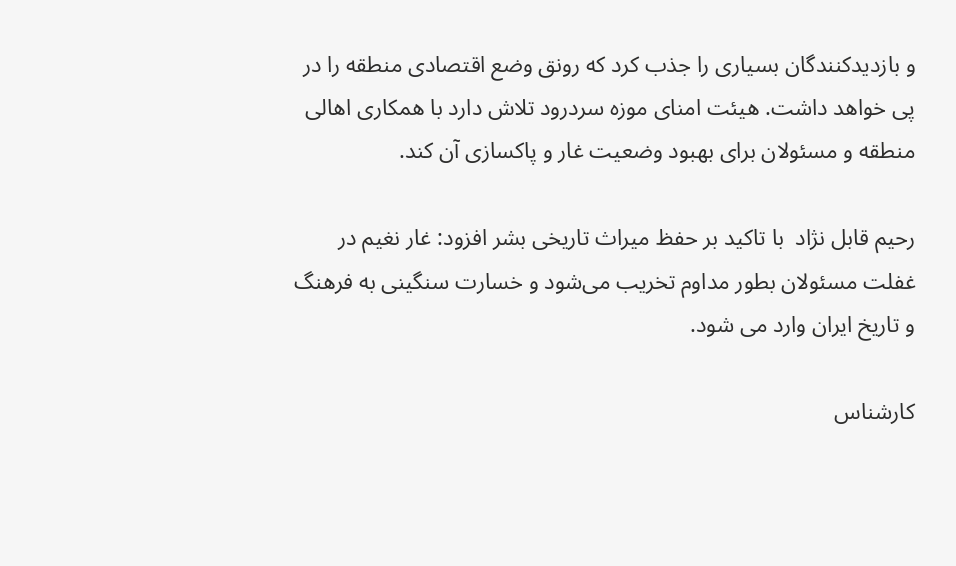و بازدیدکنندگان بسیاری را جذب کرد که رونق وضع اقتصادی منطقه را در پی خواهد داشت. هیئت امنای موزه سردرود تلاش دارد با همکاری اهالی منطقه و مسئولان برای بهبود وضعیت غار و پاکسازی آن کند.

رحیم قابل نژاد  با تاکید بر حفظ میراث تاریخی بشر افزود: غار نغیم در غفلت مسئولان بطور مداوم تخریب می‌شود و خسارت سنگینی به فرهنگ و تاریخ ایران وارد می شود.

کارشناس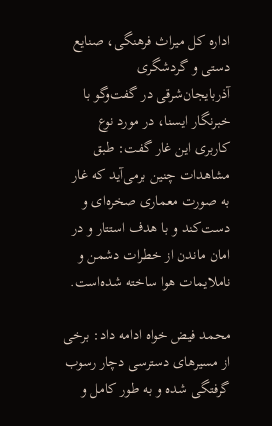اداره کل میراث فرهنگی، صنایع دستی و گردشگری آذربایجان‌شرقی در گفت‌وگو با خبرنگار ایسنا، در مورد نوع کاربری این غار گفت: طبق مشاهدات چنین برمی‌آید که غار به صورت معماری صخره‌ای و دست‌کند و با هدف استتار و در امان ماندن از خطرات دشمن و ناملایمات هوا ساخته شده‌است.

محمد فیض خواه ادامه داد: برخی از مسیرهای دسترسی دچار رسوب گرفتگی شده‌ و به طور کامل و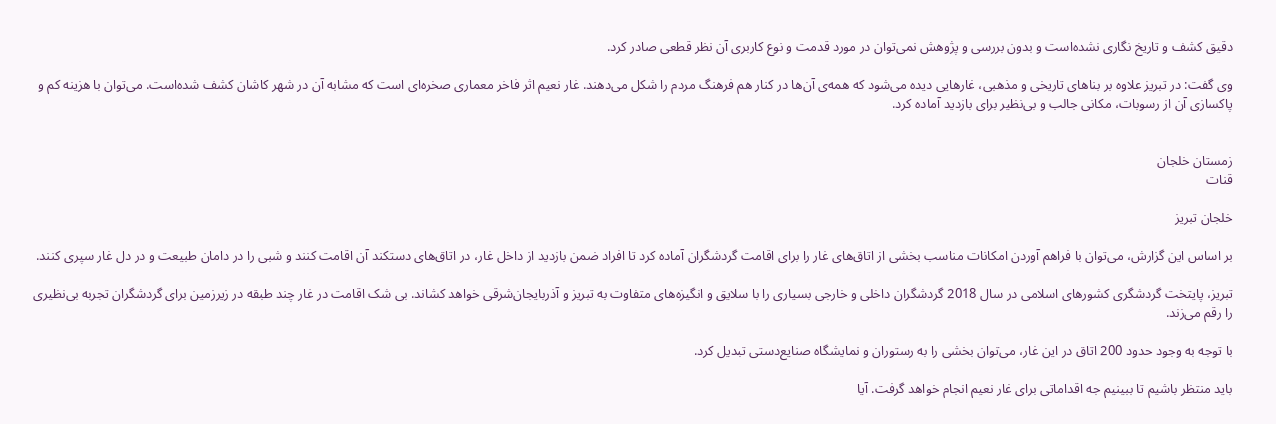دقیق کشف و تاریخ نگاری نشده‌است و بدون بررسی و پژوهش نمی‌توان در مورد قدمت و نوع کاربری آن نظر قطعی صادر کرد.

وی گفت: در تبریز علاوه بر بناهای تاریخی و مذهبی، غارهایی دیده‌ می‌شود که همه‌ی آن‌ها در کنار هم فرهنگ مردم را شکل می‌دهند. غار نعیم اثر فاخر معماری صخره‌ای است که مشابه آن در شهر کاشان کشف شده‌است. می‌توان با هزینه کم و پاکسازی آن از رسوبات، مکانی جالب و بی‌نظیر برای بازدید آماده کرد.


زمستان خلجان
قنات

خلجان تبریز

بر اساس این گزارش، می‌توان با فراهم آوردن امکانات مناسب بخشی از اتاق‌های غار را برای اقامت گردشگران آماده کرد تا افراد ضمن بازدید از داخل غار، در اتاق‌های دستکند آن اقامت کنند و شبی را در دامان طبیعت و در دل غار سپری کنند.

تبریز، پایتخت گردشگری کشورهای اسلامی در سال 2018 گردشگران داخلی و خارجی بسیاری را با سلایق و انگیزه‌های متفاوت به تبریز و آذربایجان‌شرقی خواهد کشاند. بی شک اقامت در غار چند طبقه در زیرزمین برای گردشگران تجربه بی‌نظیری را رقم می‌زند.

با توجه به وجود حدود 200 اتاق در این غار، می‌توان بخشی را به رستوران و نمایشگاه صنایع‌دستی تبدیل کرد.

باید منتظر باشیم تا ببینیم جه اقداماتی برای غار نعیم انجام خواهد گرفت. آیا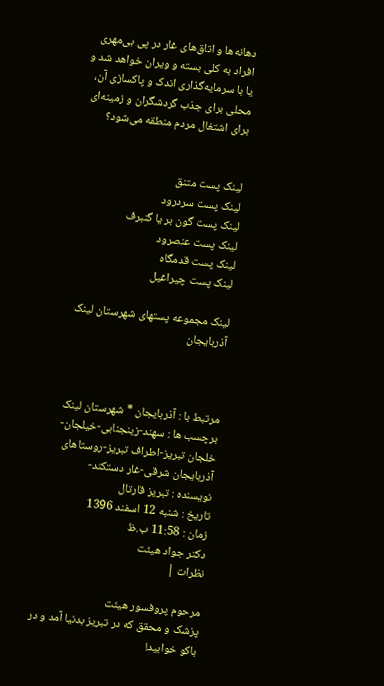دهانه‌ها و اتاق‌های غار در پی بی‌مهری افراد به کلی بسته و ویران خواهد شد و یا با سرمایه‌گذاری اندک و پاکسازی آن، محلی برای جذب گردشگران و زمینه‌ای برای اشتغال مردم منطقه می‌شود؟


لینک پست متنق
لینک پست سردرود
لینک پست گون بر یا گنبرف
لینک پست عنصرود
لینک پست قدمگاه
لینک پست چیراغیل

لینک مجموعه پستهای شهرستان لینک آذربایجان



مرتبط با : آذربایجان * شهرستان لینک
برچسب ها : سهند-زینجنابی-خیلجان-خلجان تبریز-اطراف تبریز-روستاهای آذربایجان شرقی-غار دستکند-
نویسنده : تبریز قارتال
تاریخ : شنبه 12 اسفند 1396
زمان : 11:58 ب.ظ
دکتر جواد هیئت
نظرات |

مرحوم پروفسور هیئت
پزشک و محقق که در تبریز بدنیا آمد و در باکو خوابید!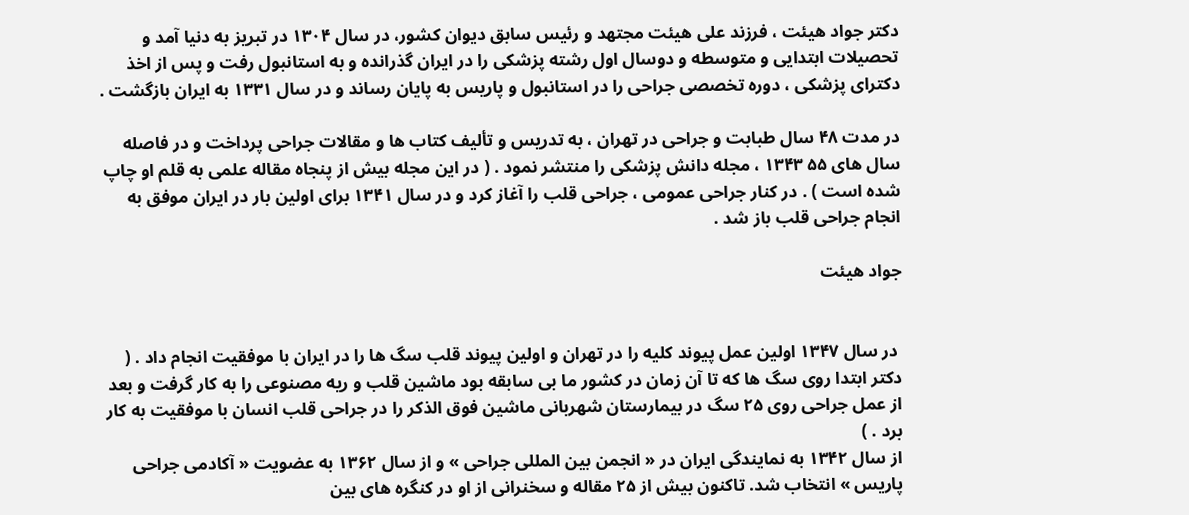دکتر جواد هیئت ، فرزند علی هیئت مجتهد و رئیس سابق دیوان کشور، در سال ۱۳۰۴ در تبریز به دنیا آمد و تحصیلات ابتدایی و متوسطه و دوسال اول رشته پزشکی را در ایران گذرانده و به استانبول رفت و پس از اخذ دکترای پزشکی ، دوره تخصصی جراحی را در استانبول و پاریس به پایان رساند و در سال ۱۳۳۱ به ایران بازگشت .

در مدت ۴۸ سال طبابت و جراحی در تهران ، به تدریس و تألیف کتاب ها و مقالات جراحی پرداخت و در فاصله سال های ۵۵ ۱۳۴۳ ، مجله دانش پزشکی را منتشر نمود . ( در این مجله بیش از پنجاه مقاله علمی به قلم او چاپ شده است ) . در کنار جراحی عمومی ، جراحی قلب را آغاز کرد و در سال ۱۳۴۱ برای اولین بار در ایران موفق به انجام جراحی قلب باز شد .

جواد هیئت


 در سال ۱۳۴۷ اولین عمل پیوند کلیه را در تهران و اولین پیوند قلب سگ ها را در ایران با موفقیت انجام داد . ( دکتر ابتدا روی سگ ها که تا آن زمان در کشور ما بی سابقه بود ماشین قلب و ریه مصنوعی را به کار گرفت و بعد از عمل جراحی روی ۲۵ سگ در بیمارستان شهربانی ماشین فوق الذکر را در جراحی قلب انسان با موفقیت به کار برد . )
از سال ۱۳۴۲ به نمایندگی ایران در « انجمن بین المللی جراحی » و از سال ۱۳۶۲ به عضویت « آکادمی جراحی پاریس » انتخاب شد. تاکنون بیش از ۲۵ مقاله و سخنرانی از او در کنگره های بین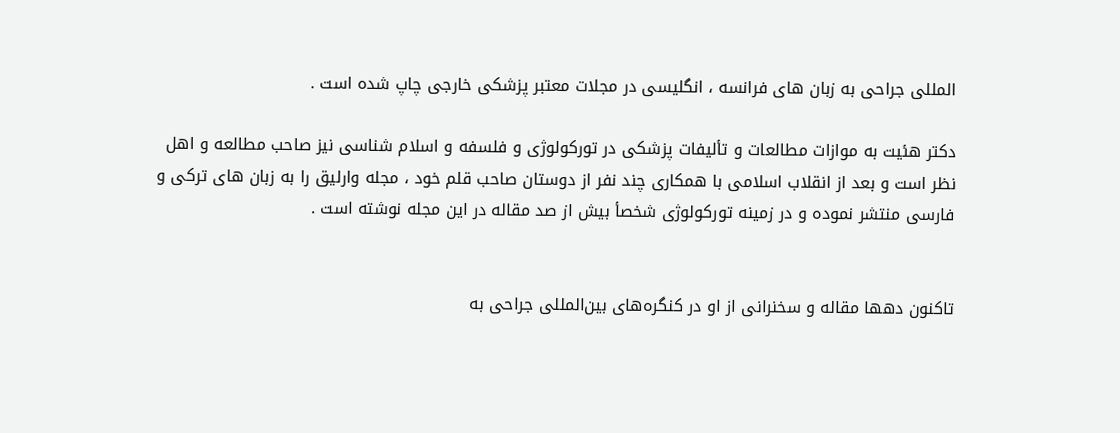المللی جراحی به زبان های فرانسه ، انگلیسی در مجلات معتبر پزشکی خارجی چاپ شده است .

دکتر هئیت به موازات مطالعات و تألیفات پزشکی در تورکولوژی و فلسفه و اسلام شناسی نیز صاحب مطالعه و اهل نظر است و بعد از انقلاب اسلامی با همکاری چند نفر از دوستان صاحب قلم خود ، مجله وارلیق را به زبان های ترکی و فارسی منتشر نموده و در زمینه تورکولوژی شخصأ بیش از صد مقاله در این مجله نوشته است .


تاکنون دهها مقاله و سخنرانی از او در کنگره‌های بین‌المللی جراحی به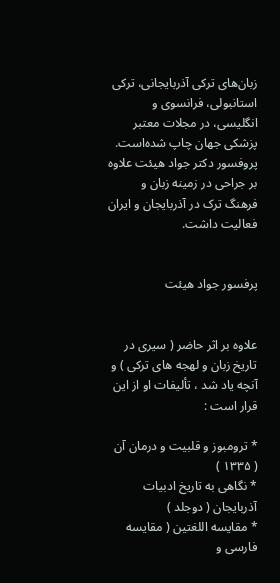زبان‌های ترکی آذربایجانی، ترکی استانبولی، فرانسوی و انگلیسی، در مجلات معتبر پزشکی جهان چاپ شده‌است.
پروفسور دکتر جواد هیئت علاوه بر جراحی در زمینه زبان و فرهنگ ترک در آذربایجان و ایران فعالیت داشت.


پرفسور جواد هیئت


علاوه بر اثر حاضر ( سیری در تاریخ زبان و لهجه های ترکی ) و آنچه یاد شد ، تألیفات او از این قرار است :

* ترومبوز و قلبیت و درمان آن ( ۱۳۳۵ )
* نگاهی به تاریخ ادبیات آذربایجان ( دوجلد )
* مقایسه اللغتین ( مقایسه فارسی و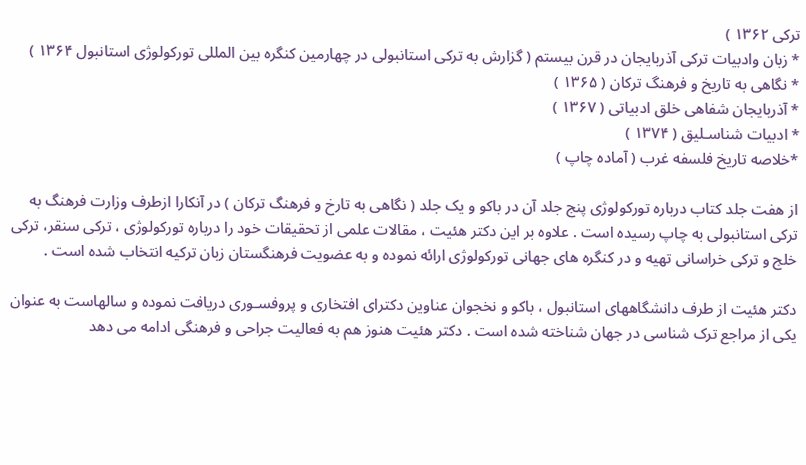ترکی ۱۳۶۲ )
* زبان وادبیات ترکی آذربایجان در قرن بیستم ( گزارش به ترکی استانبولی در چهارمین کنگره بین المللی تورکولوژی استانبول ۱۳۶۴ )
* نگاهی به تاریخ و فرهنگ ترکان ( ۱۳۶۵ )
* آذربایجان شفاهی خلق ادبیاتی ( ۱۳۶۷ )
* ادبیات شناسـلیق ( ۱۳۷۴ )
*خلاصه تاریخ فلسفه غرب ( آماده چاپ )

از هفت جلد کتاب درباره تورکولوژی پنج جلد آن در باکو و یک جلد ( نگاهی به تارخ و فرهنگ ترکان ) در آنکارا ازطرف وزارت فرهنگ به ترکی استانبولی به چاپ رسیده است . علاوه بر این دکتر هئیت ، مقالات علمی از تحقیقات خود را درباره تورکولوژی ، ترکی سنقر، ترکی خلج و ترکی خراسانی تهیه و در کنگره های جهانی تورکولوژی ارائه نموده و به عضویت فرهنگستان زبان ترکیه انتخاب شده است .

دکتر هئیت از طرف دانشگاههای استانبول ، باکو و نخجوان عناوین دکترای افتخاری و پروفسـوری دریافت نموده و سالهاست به عنوان یکی از مراجع ترک شناسی در جهان شناخته شده است . دکتر هئیت هنوز هم به فعالیت جراحی و فرهنگی ادامه می دهد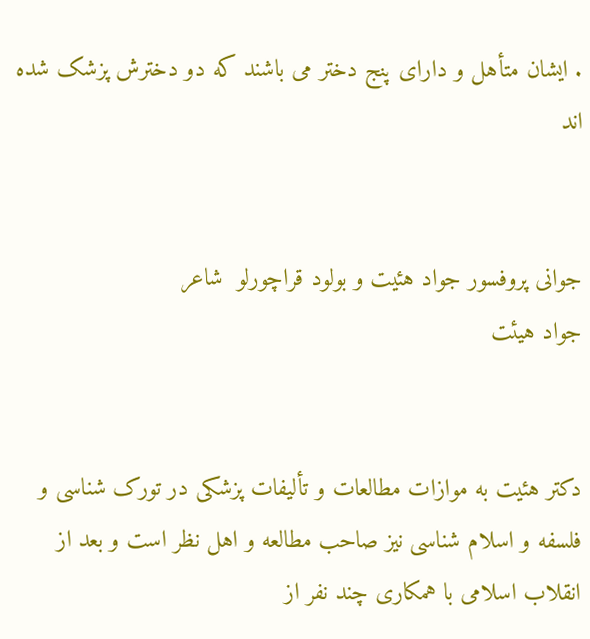. ایشان متأهل و دارای پنج دختر می باشند که دو دخترش پزشک شده اند


جوانی پروفسور جواد هئیت و بولود قراچورلو  شاعر
جواد هیئت


دكتر هئیت به موازات مطالعات و تألیفات پزشكی در تورک شناسی و فلسفه و اسلام شناسی نیز صاحب مطالعه و اهل نظر است و بعد از انقلاب اسلامی با همكاری چند نفر از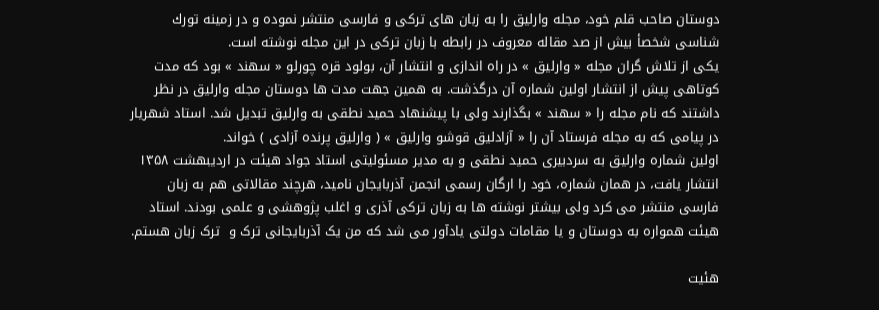دوستان صاحب قلم خود، مجله وارلیق را به زبان های تركی و فارسی منتشر نموده و در زمینه تورك شناسی شخصأ بیش از صد مقاله معروف در رابطه با زبان ترکی در این مجله نوشته است.
یکی از تلاش گران مجله « وارلیق » در راه اندازی و انتشار آن، بولود قره چورلو « سهند » بود که مدت کوتاهی پیش از انتشار اولین شماره آن درگذشت. به همین جهت مدت ها دوستان مجله وارلیق در نظر داشتند که نام مجله را « سهند » بگذارند ولی با پیشنهاد حمید نطقی به وارلیق تبدیل شد. استاد شهریار در پیامی که به مجله فرستاد آن را « آزادلیق قوشو وارلیق » ( وارلیق پرنده آزادی ) خواند.
اولین شماره وارلیق به سردبیری حمید نطقی و به مدیر مسئولیتی استاد جواد هیئت در اردیبهشت ۱٣۵٨ انتشار یافت، در همان شماره، خود را ارگان رسمی انجمن آذربایجان نامید، هرچند مقالاتی هم به زبان فارسی منتشر می کرد ولی بیشتر نوشته ها به زبان ترکی آذری و اغلب پژوهشی و علمی بودند. استاد هیئت همواره به دوستان و یا مقامات دولتی یادآور می شد که من یک آذربایجانی ترک و  ترک زبان هستم.

هئیت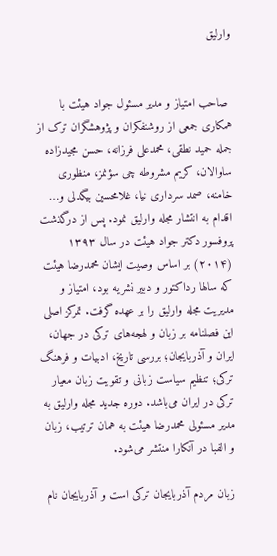وارلیق


 صاحب امتیاز و مدیر مسئول جواد هیئت با همکاری جمعی از روشنفکران و پژوهشگران ترک از جمله حمید نطقی، محمدعلی فرزانه، حسن مجیدزاده ساوالان، کریم مشروطه چی سؤنمز، منظوری خامنه، صمد سرداری نیا، غلامحسین بیگدلی و… اقدام به انتشار مجله وارلیق نمود. پس از درگذشت پروفسور دکتر جواد هیئت در سال ۱۳۹۳ (۲۰۱۴) بر اساس وصیت ایشان محمدرضا هیئت که سالها رداکتور و دبیر نشریه بود، امتیاز و مدیریت مجله وارلیق را بر عهده گرفت. تمرکز اصلی این فصلنامه بر زبان و لهجه‌های ترکی در جهان، ایران و آذربایجان؛ بررسی تاریخ، ادبیات و فرهنگ ترکی؛ تنظیم سیاست زبانی و تقویت زبان معیار ترکی در ایران می‌باشد. دوره جدید مجله وارلیق به مدیر مسئولی محمدرضا هیئت به همان ترتیب، زبان و الفبا در آنکارا منتشر می‌شود.

زبان مردم آذربایجان ترکی است و آذربایجان نام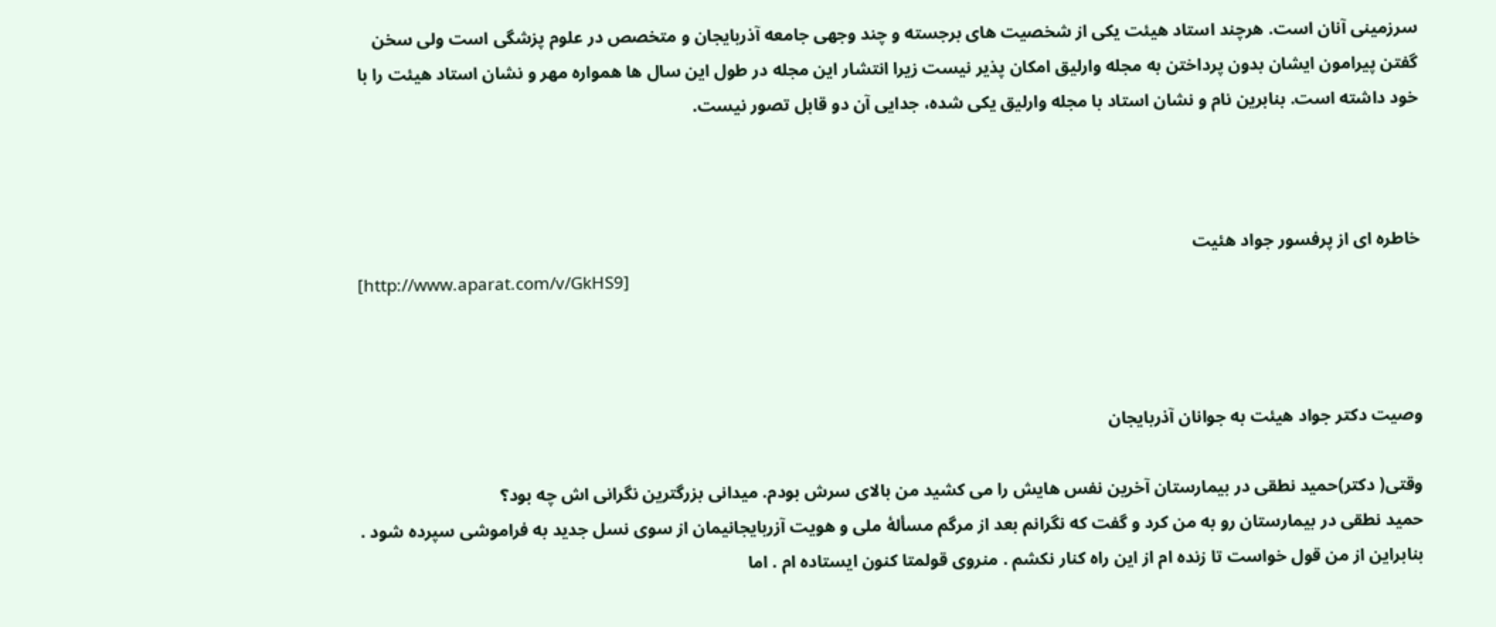سرزمینی آنان است. هرچند استاد هیئت یکی از شخصیت های برجسته و چند وجهی جامعه آذربایجان و متخصص در علوم پزشگی است ولی سخن گفتن پیرامون ایشان بدون پرداختن به مجله وارلیق امکان پذیر نیست زیرا انتشار این مجله در طول این سال ها همواره مهر و نشان استاد هیئت را با خود داشته است. بنابرین نام و نشان استاد با مجله وارلیق یکی شده، جدایی آن دو قابل تصور نیست.



خاطره ای از پرفسور جواد هئیت
[http://www.aparat.com/v/GkHS9]



وصیت دکتر جواد هیئت به جوانان آذربایجان

وقتی( دکتر)حمید نطقی در بیمارستان آخرین نفس هایش را می کشید من بالای سرش بودم. میدانی بزرگترین نگرانی اش چه بود؟
حمید نطقی در بیمارستان رو به من کرد و گفت که نگرانم بعد از مرگم مسألهٔ ملی و هویت آزربایجانیمان از سوی نسل جدید به فراموشی سپرده شود .
بنابراین از من قول خواست تا زنده ام از این راه کنار نکشم . منروی قولمتا کنون ایستاده ام . اما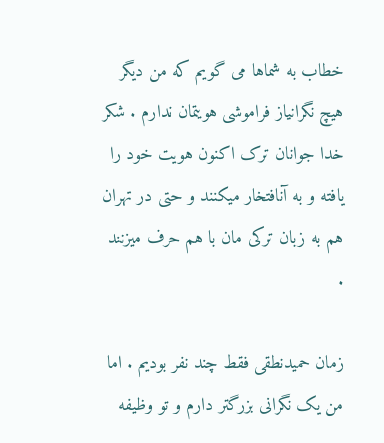خطاب به شماها می گویم که من دیگر هیچ نگرانیاز فراموشی هویتمان ندارم . شکر خدا جوانان ترک اکنون هویت خود را یافته و به آنافتخار میکنند و حتی در تهران هم به زبان ترکی مان با هم حرف میزنند .

زمان حمیدنطقی فقط چند نفر بودیم . اما من یک نگرانی بزرگتر دارم و تو وظیفه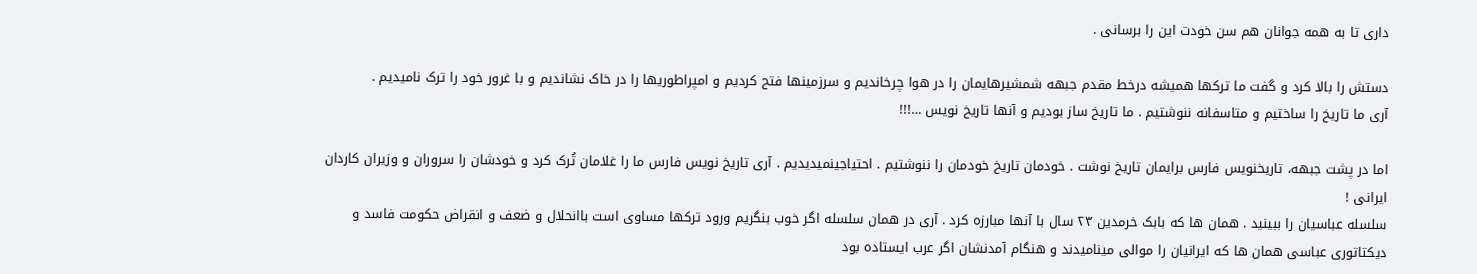داری تا به همه جوانان هم سن خودت این را برسانی .

دستش را بالا کرد و گفت ما ترکها همیشه درخط مقدم جبهه شمشیرهایمان را در هوا چرخاندیم و سرزمینها فتح کردیم و امپراطوریها را در خاک نشاندیم و با غرور خود را ترک نامیدیم .
آری ما تاریخ را ساختیم و متاسفانه ننوشتیم . ما تاریخ ساز بودیم و آنها تاریخ نویس …!!!

اما در پشت جبهه، تاریخنویس فارس برایمان تاریخ نوشت . خودمان تاریخ خودمان را ننوشتیم . احتیاجینمیدیدیم . آری تاریخ نویس فارس ما را غلامان تُرک کرد و خودشان را سروران و وزیران کاردان ایرانی !
سلسله عباسیان را ببینید . همان ها که بابک خرمدین ۲۳ سال با آنها مبارزه کرد . آری در همان سلسله اگر خوب بنگریم ورود ترکها مساوی است باانحلال و ضعف و انقراض حکومت فاسد و دیکتاتوری عباسی همان ها که ایرانیان را موالی مینامیدند و هنگام آمدنشان اگر عرب ایستاده بود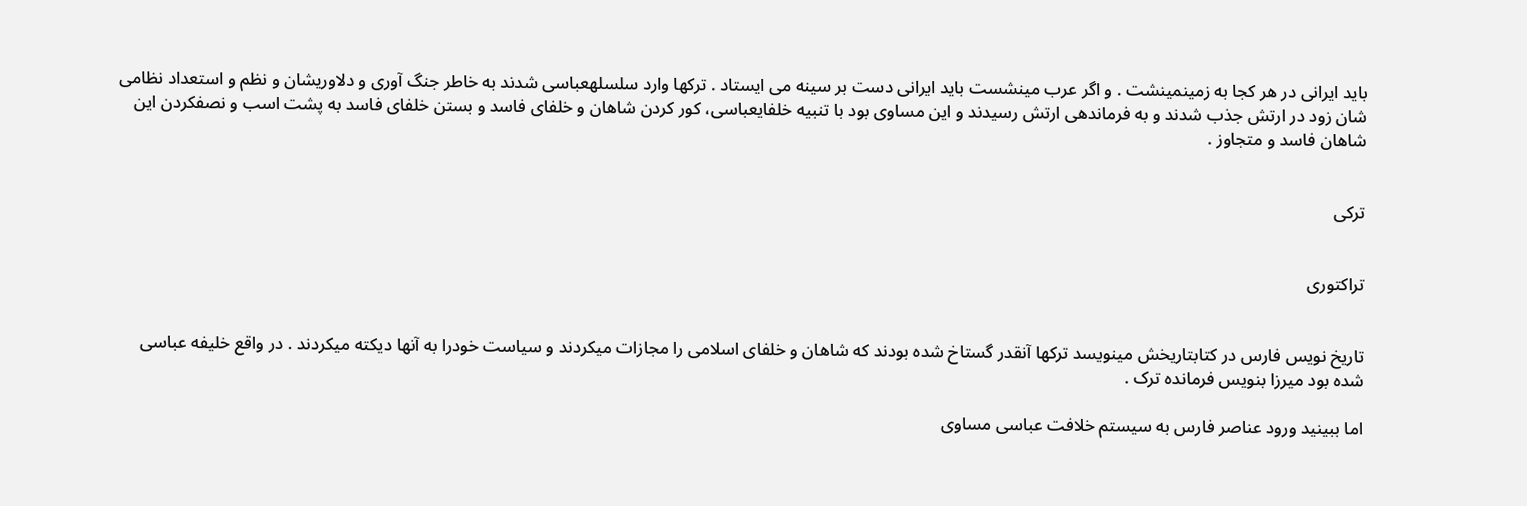باید ایرانی در هر کجا به زمینمینشت . و اگر عرب مینشست باید ایرانی دست بر سینه می ایستاد . ترکها وارد سلسلهعباسی شدند به خاطر جنگ آوری و دلاوریشان و نظم و استعداد نظامی شان زود در ارتش جذب شدند و به فرماندهی ارتش رسیدند و این مساوی بود با تنبیه خلفایعباسی، کور کردن شاهان و خلفای فاسد و بستن خلفای فاسد به پشت اسب و نصفکردن این شاهان فاسد و متجاوز .


ترکی


تراکتوری


تاریخ نویس فارس در کتابتاریخش مینویسد ترکها آنقدر گستاخ شده بودند که شاهان و خلفای اسلامی را مجازات میکردند و سیاست خودرا به آنها دیکته میکردند . در واقع خلیفه عباسی شده بود میرزا بنویس فرمانده ترک .

اما ببینید ورود عناصر فارس به سیستم خلافت عباسی مساوی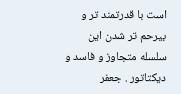است با قدرتمند تر و بیرحم تر شدن این سلسله متجاوز و فاسد و دیکتاتور . جعفر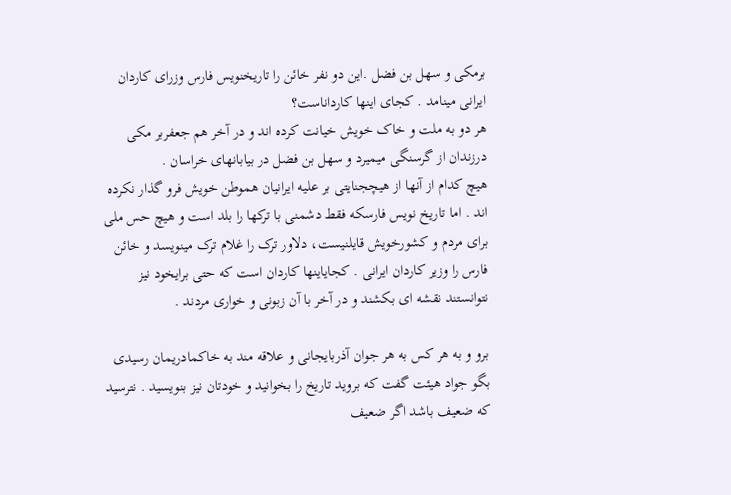برمکی و سهل بن فضل .این دو نفر خائن را تاریخنویس فارس وزرای کاردان ایرانی مینامد . کجای اینها کارداناست؟
هر دو به ملت و خاک خویش خیانت کرده اند و در آخر هم جعفربر مکی درزندان از گرسنگی میمیرد و سهل بن فضل در بیابانهای خراسان .
هیچ کدام از آنها از هیچجنایتی بر علیه ایرانیان هموطن خویش فرو گذار نکرده اند . اما تاریخ نویس فارسکه فقط دشمنی با ترکها را بلد است و هیچ حس ملی برای مردم و کشورخویش قایلنیست، دلاور ترک را غلام ترک مینویسد و خائن فارس را وزیر کاردان ایرانی . کجایاینها کاردان است که حتی برایخود نیز نتوانستند نقشه ای بکشند و در آخر با آن زبونی و خواری مردند .

برو و به هر کس به هر جوان آذربایجانی و علاقه مند به خاکمادریمان رسیدی بگو جواد هیئت گفت که بروید تاریخ را بخوانید و خودتان نیز بنویسید . نترسید که ضعیف باشد اگر ضعیف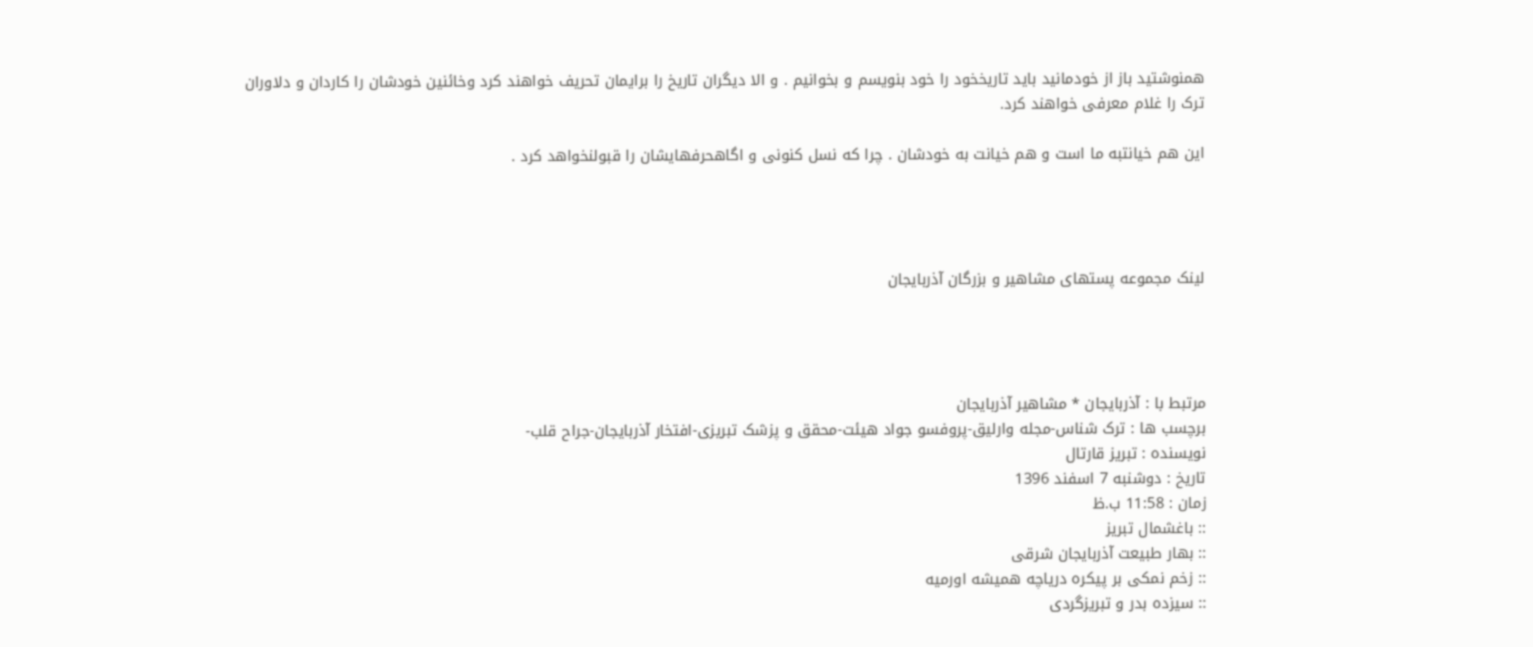همنوشتید باز از خودمانید باید تاریخخود را خود بنویسم و بخوانیم . و الا دیگران تاریخ را برایمان تحریف خواهند کرد وخائنین خودشان را کاردان و دلاوران ترک را غلام معرفی خواهند کرد.

این هم خیانتبه ما است و هم خیانت به خودشان . چرا که نسل کنونی و اگاهحرفهایشان را قبولنخواهد کرد .




لینک مجموعه پستهای مشاهیر و بزرگان آذربایجان




مرتبط با : آذربایجان * مشاهیر آذربایجان
برچسب ها : ترک شناس-مجله وارلیق-پروفسو جواد هیئت-محقق و پزشک تبریزی-افتخار آذربایجان-جراح قلب-
نویسنده : تبریز قارتال
تاریخ : دوشنبه 7 اسفند 1396
زمان : 11:58 ب.ظ
:: باغشمال تبریز
:: بهار طبیعت آذربایجان شرقی
:: زخم نمکی بر پیکره دریاچه همیشه اورمیه
:: سیزده بدر و تبریزگردی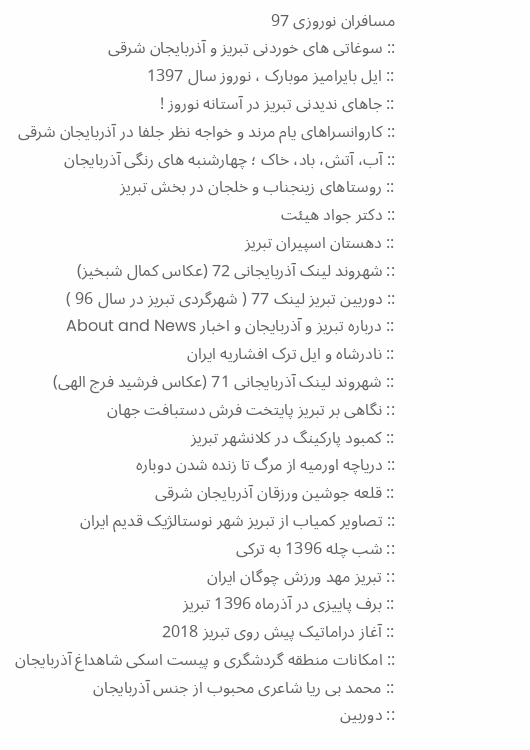مسافران نوروزی 97
:: سوغاتی های خوردنی تبریز و آذربایجان شرقی
:: ایل بایرامیز موبارک ، نوروز سال 1397
:: جاهای ندیدنی تبریز در آستانه نوروز !
:: کاروانسراهای یام مرند و خواجه نظر جلفا در آذربایجان شرقی
:: آب، آتش، باد، خاک ؛ چهارشنبه های رنگی آذربایجان
:: روستاهای زینجناب و خلجان در بخش تبریز
:: دکتر جواد هیئت
:: دهستان اسپیران تبریز
:: شهروند لینک آذربایجانی 72 (عکاس کمال شبخیز)
:: دوربین تبریز لینک 77 ( شهرگردی تبریز در سال 96 )
:: درباره تبریز و آذربایجان و اخبار About and News
:: نادرشاه و ایل ترک افشاریه ایران
:: شهروند لینک آذربایجانی 71 (عکاس فرشید فرج الهی)
:: نگاهی بر تبریز پایتخت فرش دستبافت جهان
:: کمبود پارکینگ در کلانشهر تبریز
:: دریاچه اورمیه از مرگ تا زنده شدن دوباره
:: قلعه جوشین ورزقان آذربایجان شرقی
:: تصاویر کمیاب از تبریز شهر نوستالژیک قدیم ایران
:: شب چله 1396 به ترکی
:: تبریز مهد ورزش چوگان ایران
:: برف پاییزی در آذرماه 1396 تبریز
:: آغاز دراماتیک پیش روی تبریز 2018
:: امکانات منطقه گردشگری و پیست اسکی شاهداغ آذربایجان
:: محمد بی ریا شاعری محبوب از جنس آذربایجان
:: دوربین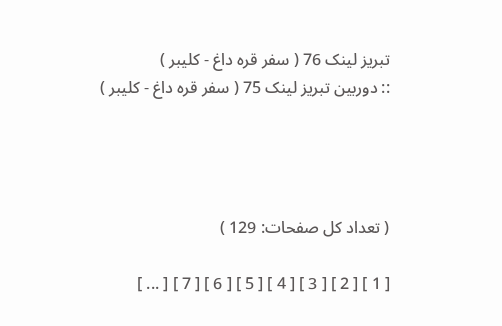تبریز لینک 76 ( سفر قره داغ - کلیبر )
:: دوربین تبریز لینک 75 ( سفر قره داغ - کلیبر )




( تعداد کل صفحات: 129 )

[ 1 ] [ 2 ] [ 3 ] [ 4 ] [ 5 ] [ 6 ] [ 7 ] [ ... ]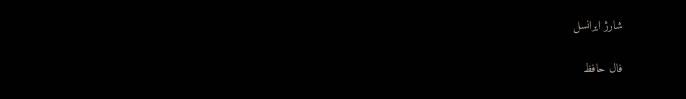شارژ ایرانسل

فال حافظ